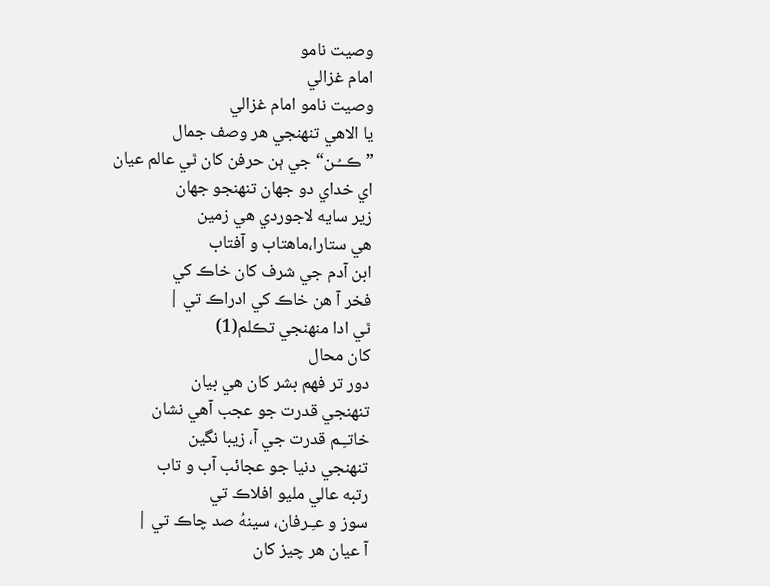وصيت نامو
امام غزالي
وصيت نامو امام غزالي
يا الاهي تنهنجي هر وصف جمال
”ڪــُـن“ جي ٻن حرفن کان ٿي عالم عيان
اي خداي دو جهان تنهنجو جهان
زير سايه لاجوردي هي زمين
هي ستارا،ماهتاب و آفتاب
ابن آدم جي شرف کان خاڪ کي
فخر آ هن خاڪ کي ادراڪ تي |
ٿي ادا منهنجي تڪلم(1)
کان محال
دور تر فهم بشر کان هي بيان
تنهنجي قدرت جو عجب آهي نشان
خاتـِـم قدرت جي آ، زيبا نگين
تنهنجي دنيا جو عجائب آب و تاب
رتبه عالي مليو افلاڪ تي
سوز و عـِـرفان، سينهُ صد چاڪ تي |
آ عيان هر چيز کان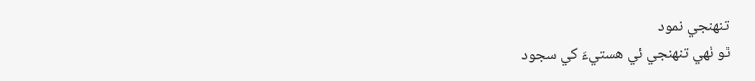تنهنجي نمود
ٿو ٺهي تنهنجي ئي هستيءَ کي سجود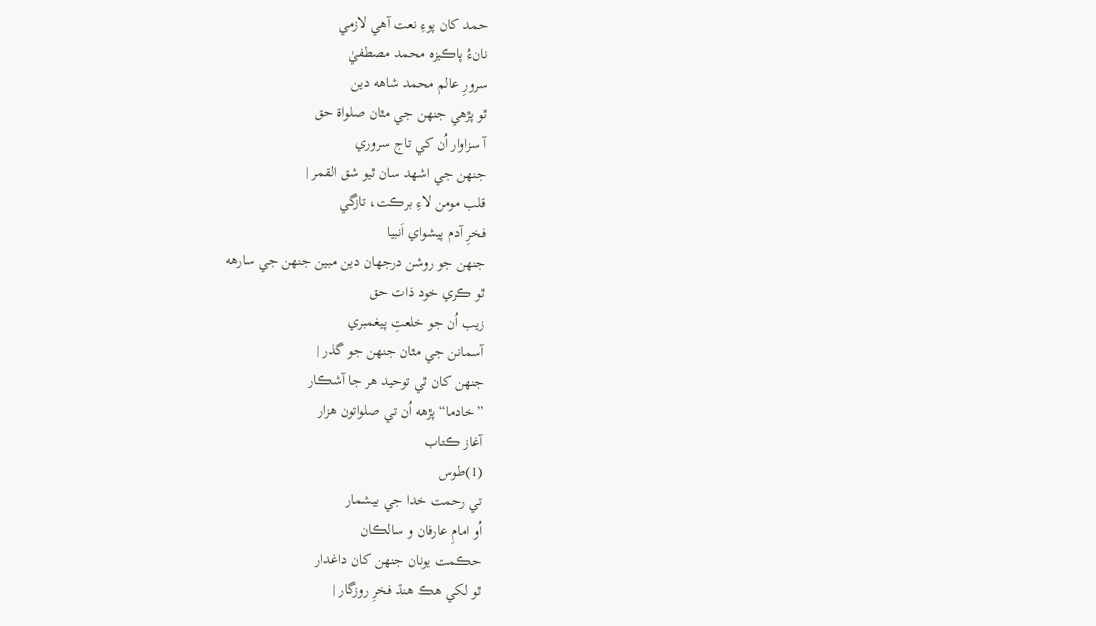حمد کان پوءِ نعت آهي لازمي
نانءُ پاڪيزه محمد مصطفيٰ
سرورِ عالم محمد شاهه دين
ٿو پڙهي جنهن جي مٿان صلواة حق
آ سزاوار اُن کي تاج سروري
جنهن جي اشهد سان ٿيو شق القمر |
قلب مومن لاءِ برڪت، تازگي
فخرِ آدم پيشواي اَنبيا
جنهن جو روشن درجهان دين مبين جنهن جي سارهه
ٿو ڪري خود ذات حق
زيب اُن جو خلعتِ پيغمبري
آسمانن جي مٿان جنهن جو گذر |
جنهن کان ٿي توحيد هر جا آشڪار
”خادما“ پڙهه اُن تي صلواتون هزار
آغاز ڪتاب
(1)طوس
تي رحمت خدا جي بيشمار
اُو امامِ عارفان و سالڪان
حڪمت يونان جنهن کان داغدار
ٿو لکي هڪ هنڌ فخرِ روزگار |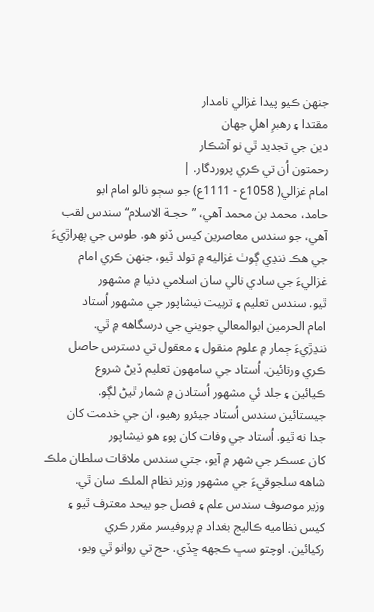جنهن ڪيو پيدا غزالي نامدار
مقتدا ۽ رهبرِ اهلِ جهان
دين جي تجديد ٿي نو آشڪار
رحمتون اُن تي ڪري پروردگار. |
امام غزالي( 1058ع - 1111ع) جو سڄو نالو امام ابو
حامد، محمد بن محمد آهي، ”حجـة الاسلام“ سندس لقب
آهي، جو سندس معاصرين کيس ڏنو هو. طوس جي ٻهراڙيءَ
جي هڪ ننڍي ڳوٺ غزاليه ۾ تولد ٿيو، جنهن ڪري امام
غزاليءَ جي سادي نالي سان اسلامي دنيا ۾ مشهور
ٿيو. سندس تعليم ۽ تربيت نيشاپور جي مشهور اُستاد
امام الحرمين ابوالمعالي جويني جي درسگاهه ۾ ٿي.
ننڍڙيءَ ڄمار ۾ علوم منقول ۽ معقول تي دسترس حاصل
ڪري ورتائين. اُستاد جي سامهون تعليم ڏيڻ شروع
ڪيائين ۽ جلد ئي مشهور اُستادن ۾ شمار ٿيڻ لڳو.
جيستائين سندس اُستاد جيئرو رهيو، ان جي خدمت کان
جدا نه ٿيو. اُستاد جي وفات کان پوءِ هو نيشاپور
کان عسڪر جي شهر ۾ آيو، جتي سندس ملاقات سلطان ملڪ
شاهه سلجوقيءَ جي مشهور وزير نظام الملڪ سان ٿي.
وزير موصوف سندس علم ۽ فصل جو بيحد معترف ٿيو ۽
کيس نظاميه ڪاليج بغداد ۾ پروفيسر مقرر ڪري
رکيائين. اوچتو سڀ ڪجهه ڇڏي. حج تي روانو ٿي ويو،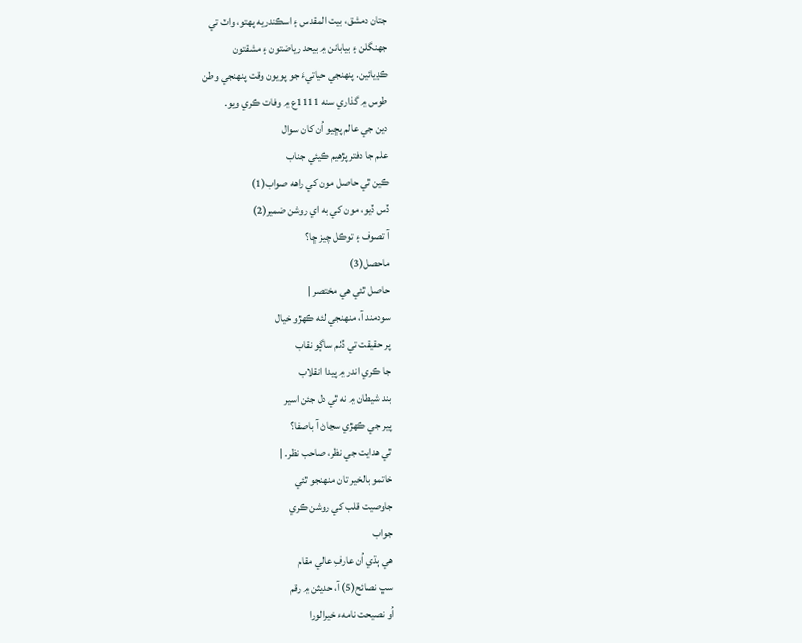جتان دمشق، بيت المقدس ۽ اسڪندريه پهتو، واٽ تي
جهنگلن ۽ بيابانن ۾ بيحد رياضتون ۽ مشقتون
ڪڍيائين. پنهنجي حياتيءَ جو پويون وقت پنهنجي وطن
طوس ۾ گذاري سنه 1111ع ۾ وفات ڪري ويو.
دين جي عالم پڇيو اُن کان سوال
علم جا دفتر پڙهيم ڪيئي جناب
ڪين ٿي حاصل مون کي راهه صواب(1)
ڏس ڏيو، مون کي به اي روشن ضمير(2)
آ تصوف ۽ توڪل چيز ڇا؟
ماحصل(3)
حاصل ٿئي هي مختصر |
سودمند آ، منهنجي لئه ڪهڙو خيال
پر حقيقت تي ڏٺم ساڳو نقاب
جا ڪري اندر ۾ پيدا انقلاب
بند شيطان ۾ نه ٿي دل جئن اسير
پير جي ڪهڙي سڃاڻ آ باصفا؟
ٿي هدايت جي نظر، صاحب نظر. |
خاتمو بالخير تان منهنجو ٿئي
جاوصيت قلب کي روشن ڪري
جواب
هي ٻڌي اُن عارفِ عالي مقام
سڀ نصائح(5) آ، حديثن ۾ رقم
اُو نصيحت نامهء خيرالورا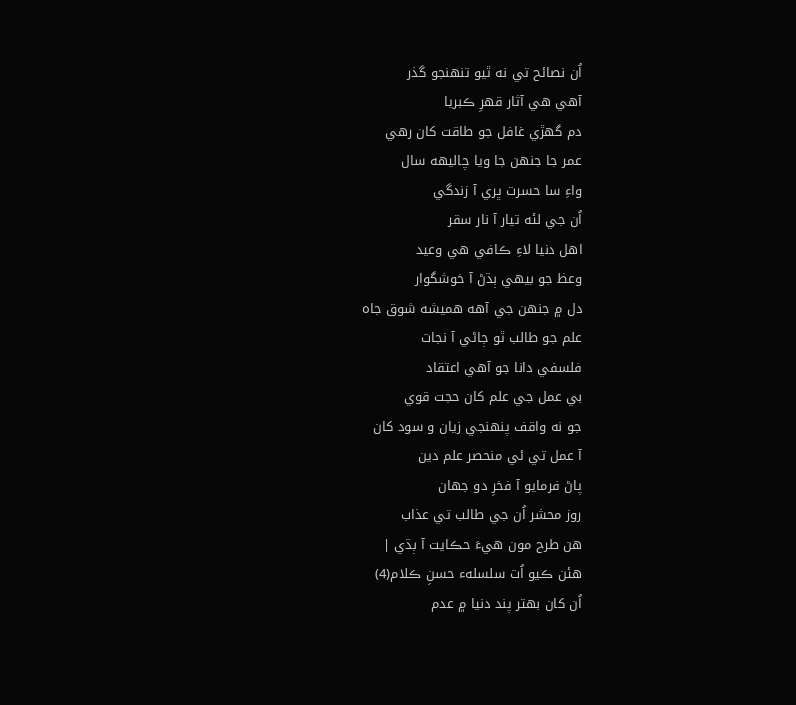اُن نصائح تي نه ٿيو تنهنجو گذر
آهي هي آثار قهرِ ڪبريا
دم گهڙي غافل جو طاقت کان رهي
عمر جا جنهن جا ويا چاليهه سال
واءِ سا حسرت ڀري آ زندگي
اُن جي لئه تيار آ نار سقر
اهل دنيا لاءِ ڪافي هي وعيد
وعظ جو بيهي ٻڌڻ آ خوشگوار
دل ۾ جنهن جي آهه هميشه شوق جاه
علم جو طالب ٿو ڄاڻي آ نجات
فلسفي دانا جو آهي اعتقاد
بي عمل جي علم کان حجت قوي
جو نه واقف پنهنجي زيان و سود کان
آ عمل تي ئي منحصر علم دين
پاڻ فرمايو آ فخرِ دو جهان
روز محشر اُن جي طالب تي عذاب
هن طرح مون هيءَ حڪايت آ ٻڌي |
هئن ڪيو اُت سلسلهء حسنِ ڪلام(4)
اُن کان بهتر پند دنيا ۾ عدم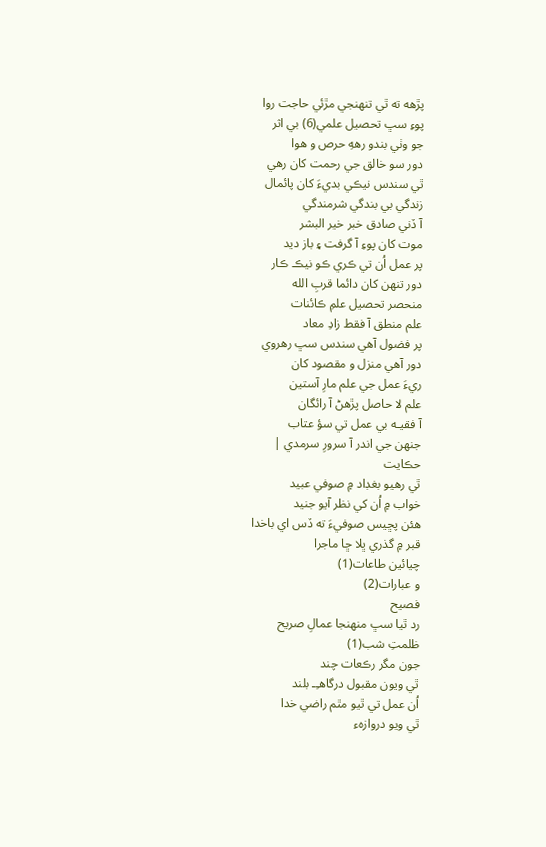پڙهه ته ٿي تنهنجي مڙئي حاجت روا
پوءِ سڀ تحصيل علمي(6) بي اثر
جو وٺي بندو رههِ حرص و هوا
دور سو خالق جي رحمت کان رهي
ٿي سندس نيڪي بديءَ کان پائمال
زندگي بي بندگي شرمندگي
آ ڏني صادق خبر خير البشر
موت کان پوءِ آ گرفت ۽ باز ديد
پر عمل اُن تي ڪري ڪو نيڪ ڪار
دور تنهن کان دائما قربِ الله
منحصر تحصيل علمِ ڪائنات
علم منطق آ فقط زادِ معاد
پر فضول آهي سندس سڀ رهروي
دور آهي منزل و مقصود کان
ريءَ عمل جي علم مارِ آستين
علم لا حاصل پڙهڻ آ رائگان
آ فقيـه بي عمل تي سؤ عتاب
جنهن جي اندر آ سرورِ سرمدي |
حڪايت
ٿي رهيو بغڊاد ۾ صوفي عبيد
خواب ۾ اُن کي نظر آيو جنيد
هئن پڇيس صوفيءَ ته ڏس اي باخدا
قبر ۾ گذري ڀلا ڇا ماجرا
چيائين طاعات(1)
و عبارات(2)
فصيح
رد ٿيا سڀ منهنجا عمالِ صريح
ظلمتِ شب(1)
جون مگر رڪعات چند
ٿي ويون مقبول درگاهـِـ بلند
اُن عمل تي ٿيو مٿم راضي خدا
ٿي ويو دروازهء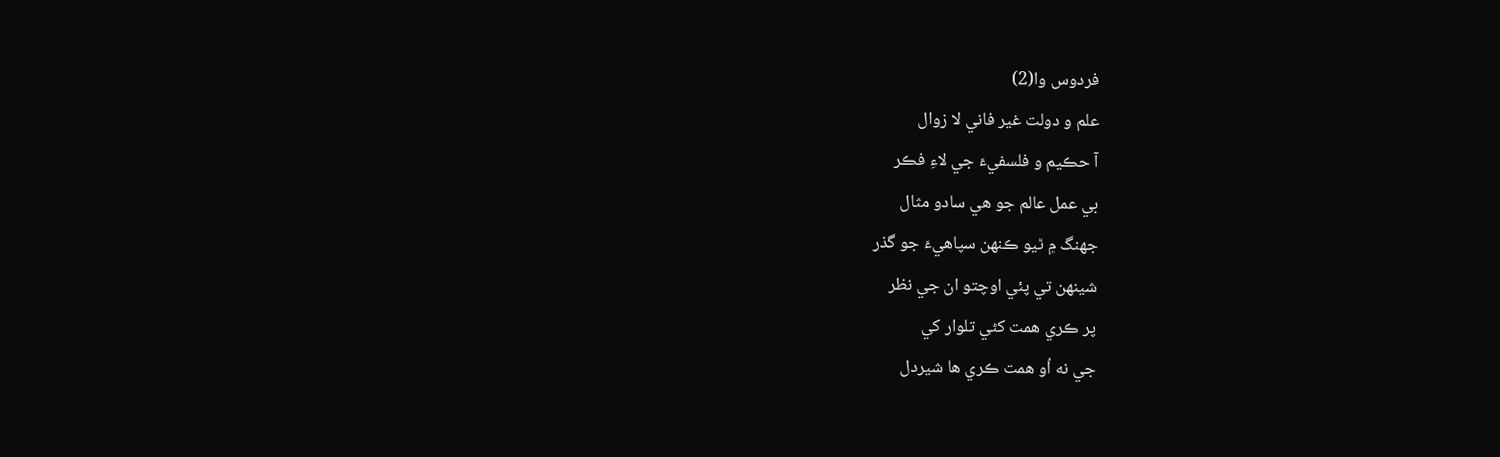فردوس وا(2)
علم و دولت غير فاني لا زوال
آ حڪيم و فلسفيءَ جي لاءِ فڪر
بي عمل عالم جو هي سادو مثال
جهنگ ۾ ٿيو ڪنهن سپاهيءَ جو گذر
شينهن تي پئي اوچتو ان جي نظر
پر ڪري همت کڻي تلوار کي
جي نه اُو همت ڪري ها شيردل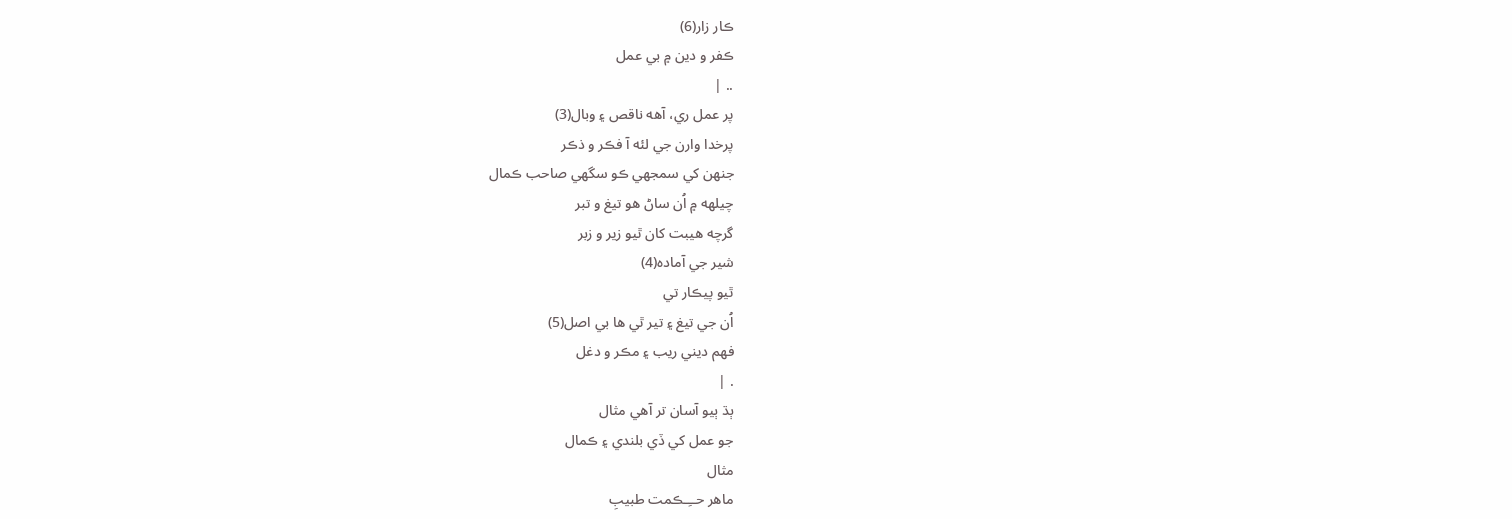ڪار زار(6)
ڪفر و دين ۾ بي عمل
.. |
پر عمل ري، آهه ناقص ۽ وبال(3)
پرخدا وارن جي لئه آ فڪر و ذڪر
جنهن کي سمجهي ڪو سگهي صاحب ڪمال
چيلهه ۾ اُن ساڻ هو تيغ و تبر
گرچه هيبت کان ٿيو زير و زبر
شير جي آماده(4)
ٿيو پيڪار تي
اُن جي تيغ ۽ تير ٿي ها بي اصل(5)
فهم ديني ريب ۽ مڪر و دغل
. |
ٻڌ ٻيو آسان تر آهي مثال
جو عمل کي ڏي بلندي ۽ ڪمال
مثال
ماهر حــِـڪمت طبيبِ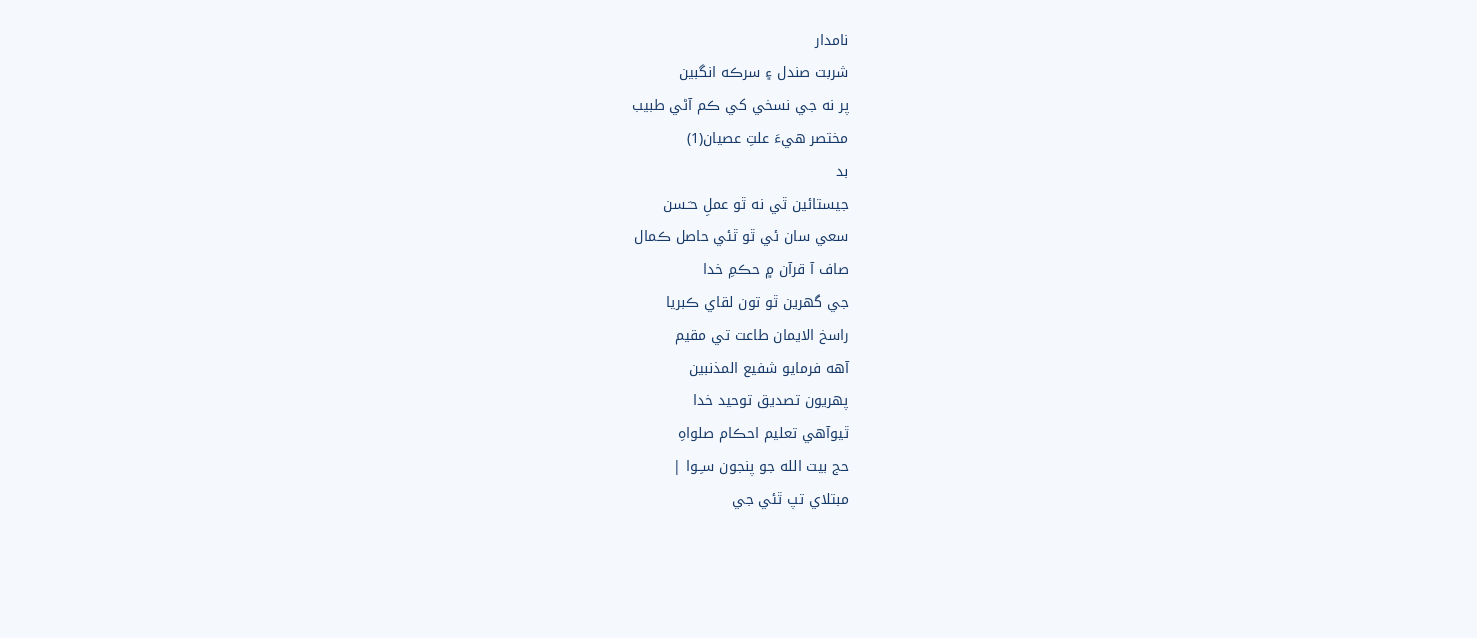نامدار
شربت صندل ۽ سرڪه انگبين
پر نه جي نسخي کي ڪم آڻي طبيب
مختصر هيءَ علتِ عصيان(1)
بد
جيستائين ٿي نه ٿو عملِ حـَـسن
سعي سان ئي ٿو ٿئي حاصل ڪمال
صاف آ قرآن ۾ حڪمِ خدا
جي گهرين ٿو تون لقاي ڪبريا
راسخ الايمان طاعت تي مقيم
آهه فرمايو شفيع المذنبين
پهريون تصديق توحيد خدا
ٿيوآهي تعليم احڪام صلواهِ
حج بيت الله جو پنجون سـِـوا |
مبتلاي تپ ٿئي جي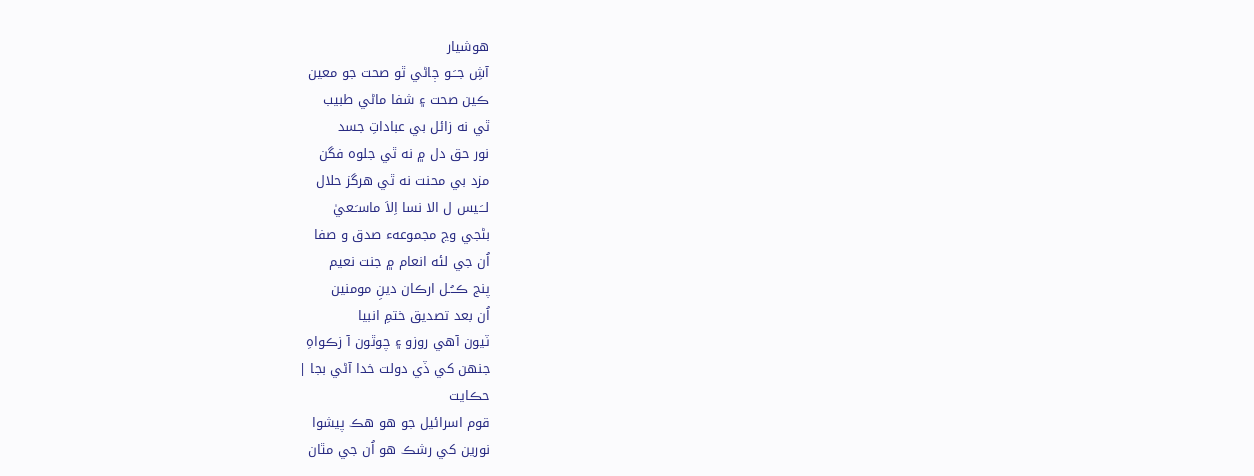هوشيار
آشِ جــَـو ڄاڻي ٿو صحت جو معين
ڪين صحت ۽ شفا ماڻي طبيب
ٿي نه زائل بي عباداتِ جسد
نور حق دل ۾ نه ٿي جلوه فگن
مزد بي محنت نه ٿي هرگز حلال
لــَـيس ل الا نسا اِلاَ ماسـَـعيٰ
بڻجي وڃ مجموعهء صدق و صفا
اُن جي لئه انعام ۾ جنت نعيم
پنج ڪــُـل ارڪان دينِ مومنين
اُن بعد تصديق ختمِ انبيا
ٽيون آهي روزو ۽ چوٿون آ زڪواهِ
جنهن کي ڏي دولت خدا آڻي بجا |
حڪايت
قوم اسرائيل جو هو هڪ پيشوا
نورين کي رشڪ هو اُن جي مٿان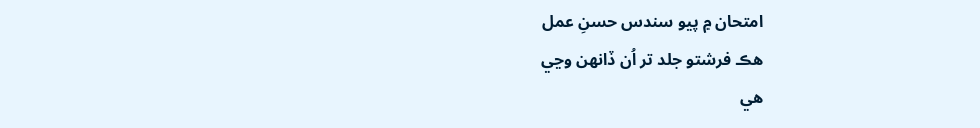امتحان ۾ پيو سندس حسنِ عمل
هڪ فرشتو جلد تر اُن ڏانهن وڃي
هي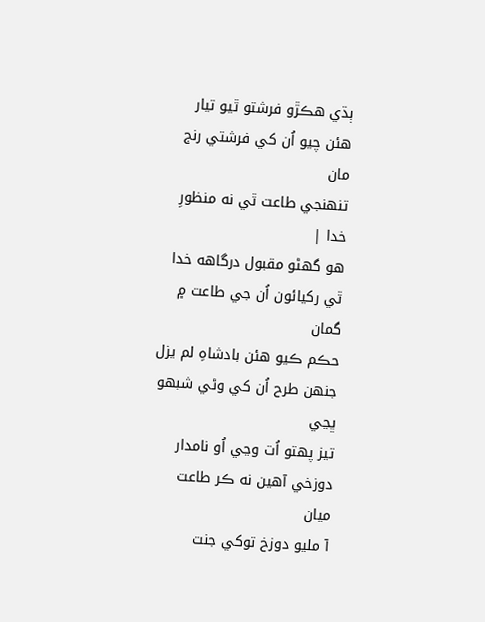ٻڌي هڪڙو فرشتو ٿيو تيار
هئن چيو اُن کي فرشتي رنج مان
تنهنجي طاعت ٿي نه منظورِ خدا |
هو گهڻو مقبول درگاهه خدا
ٿي رکيائون اُن جي طاعت ۾ گمان
حڪم ڪيو هئن بادشاهِ لم يزل
جنهن طرح اُن کي وڻي شبهو ڀڃي
تيز پهتو اُت وڃي اُو نامدار
دوزخي آهين نه ڪر طاعت ميان
آ مليو دوزخ توکي جنت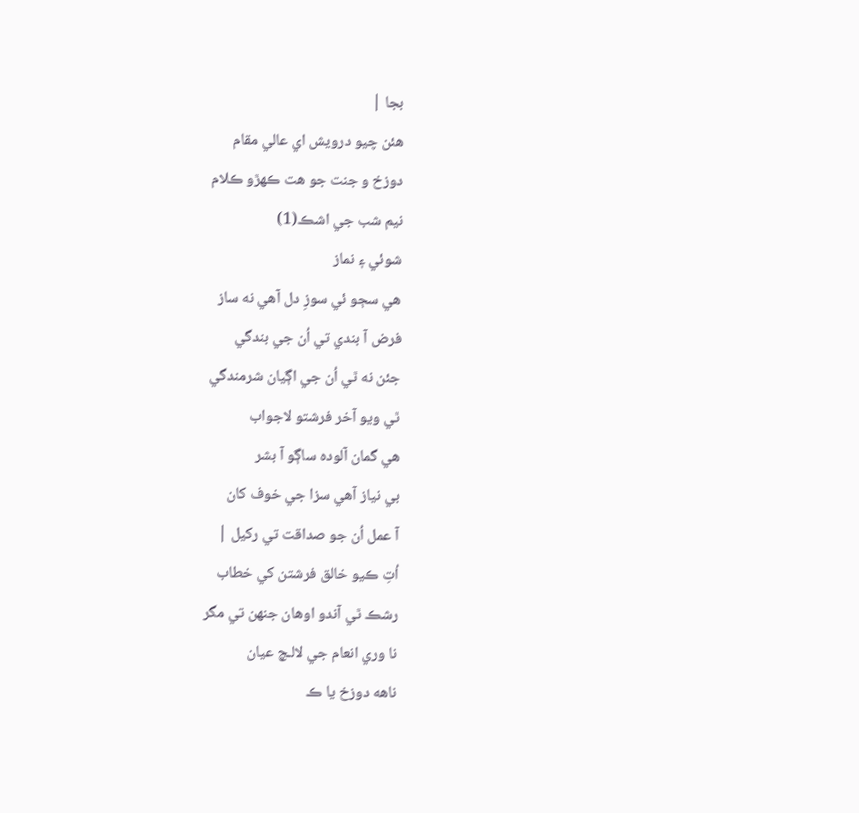بجا |
هئن چيو درويش اي عالي مقام
دوزخ و جنت جو هت ڪهڙو ڪلام
نيم شب جي اشڪ(1)
شوئي ۽ نماز
هي سڄو ئي سوزِ دل آهي نه ساز
فرض آ بندي تي اُن جي بندگي
جئن نه ٿي اُن جي اڳيان شرمندگي
ٿي ويو آخر فرشتو لاجواب
هي گمان آلوده ساڳو آ بشر
بي نياز آهي سزا جي خوف کان
آ عمل اُن جو صداقت تي رکيل |
اُتِ ڪيو خالق فرشتن کي خطاب
رشڪ ٿي آندو اوهان جنهن تي مگر
نا وري انعام جي لالـچ عيان
ناهه دوزخ يا ڪ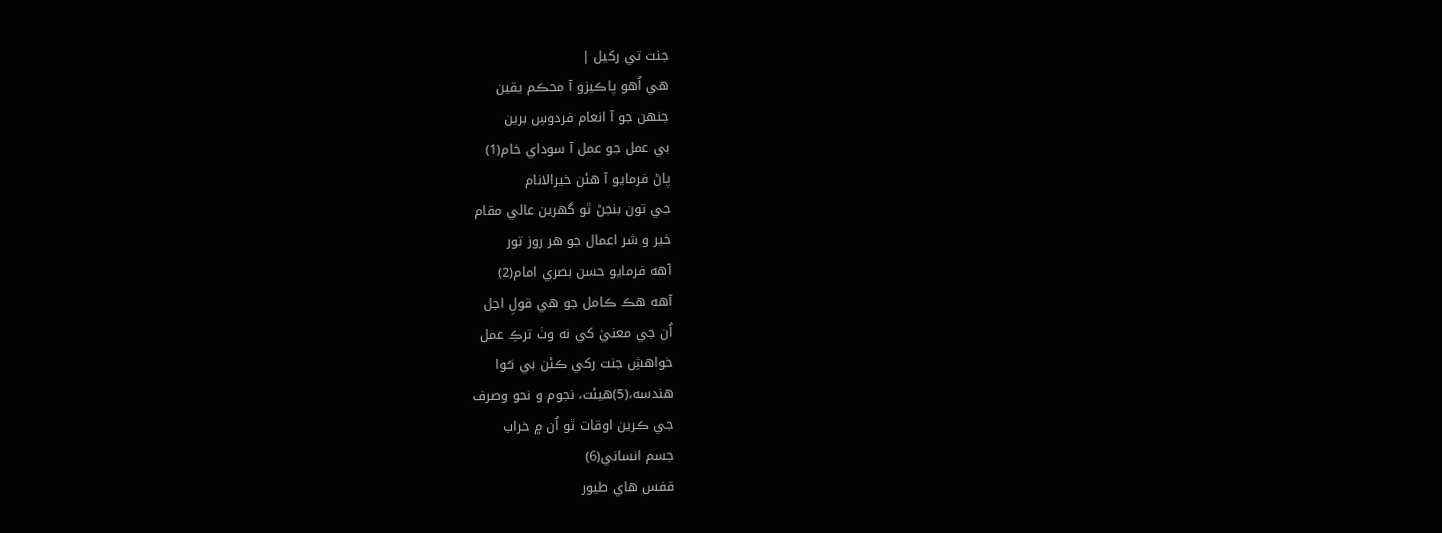جنت تي رکيل |
هي اُهو پاڪيزو آ محڪم يقين
جنهن جو آ انعام فردوسِ برين
بي عمل جو عمل آ سوداي خام(1)
پاڻ فرمايو آ هئن خيرالانام
جي تون بنجڻ ٿو گهرين عالي مقام
خير و شر اعمال جو هر روز تور
آهه فرمايو حسن بصري امام(2)
آهه هڪ ڪامل جو هي قولِ اجل
اُن جي معنيٰ کي نه وٺ ترڪِ عمل
خواهشِ جنت رکي ڪئن بي نـُـوا
هندسه،(5)هيئت، نجوم و نحو وصرف
جي ڪرين اوقات ٿو اُن ۾ خراب
جسم انساني(6)
قفس هاي طيور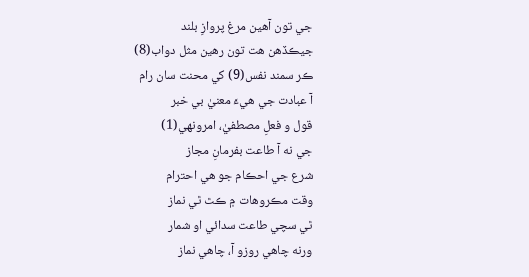جي تون آهين مرغ پروازِ بلند
جيڪڏهن هت تون رهين مثل دواب(8)
ڪر سمند نفس(9) کي محنت سان رام
آ عبادت جي هيءَ معنيٰ بي خبر
قول و فعلِ مصطفيٰ، امرونهي(1)
جي نه آ طاعت بفرمانِ مجاز
شرع جي احڪام جو هي احترام
وقت مڪروهات ۾ ڪٿ ٿي نماز
ٿي سچي طاعت سدائي او شمار
ورنه چاهي روزو آ، چاهي نماز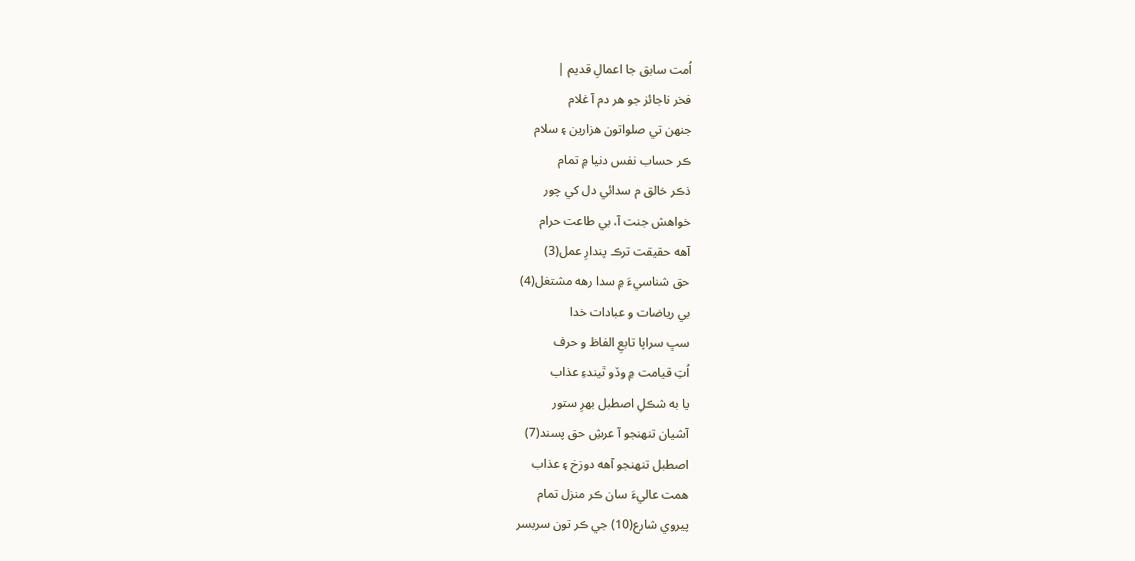اُمت سابق جا اعمالِ قديم |
فخر ناجائز جو هر دم آ غلام
جنهن تي صلواتون هزارين ۽ سلام
ڪر حساب نفس دنيا ۾ تمام
ذڪر خالق م سدائي دل کي چور
خواهش جنت آ، بي طاعت حرام
آهه حقيقت ترڪ پندارِ عمل(3)
حق شناسيءَ ۾ سدا رهه مشتغل(4)
بي رياضات و عبادات خدا
سڀ سراپا تابعِ الفاظ و حرف
اُتِ قيامت ۾ وڏو ٿيندءِ عذاب
يا به شڪلِ اصطبل بهرِ ستور
آشيان تنهنجو آ عرشِ حق پسند(7)
اصطبل تنهنجو آهه دوزخ ۽ عذاب
همت عاليءَ سان ڪر منزل تمام
پيروي شارع(10) جي ڪر تون سربسر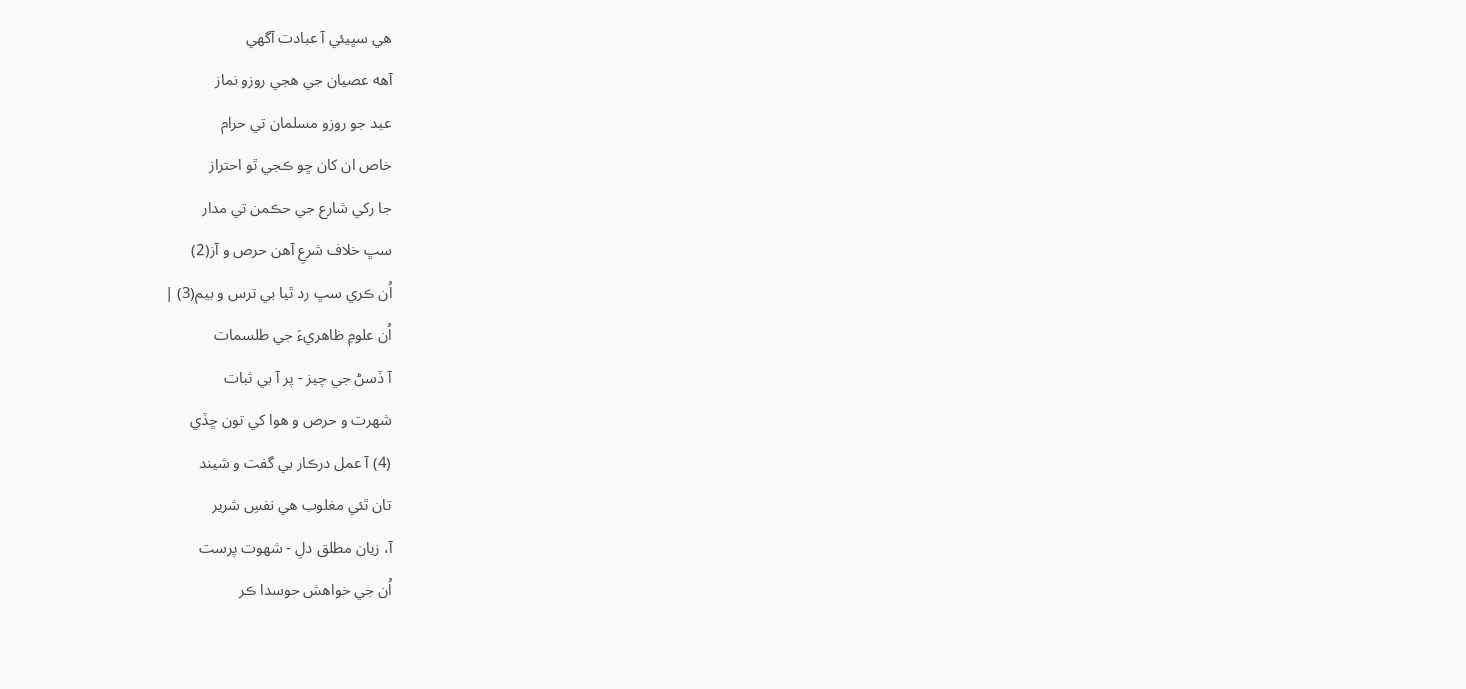هي سڀيئي آ عبادت آگهي
آهه عصيان جي هجي روزو نماز
عيد جو روزو مسلمان تي حرام
خاص ان کان ڇو ڪجي ٿو احتراز
جا رکي شارع جي حڪمن تي مدار
سڀ خلاف شرعِ آهن حرص و آز(2)
اُن ڪري سڀ رد ٿيا بي ترس و بيم(3) |
اُن علومِ ظاهريءَ جي طلسمات
آ ڏسڻ جي چيز - پر آ بي ثبات
شهرت و حرص و هوا کي تون ڇڏي
(4) آ عمل درڪار بي گفت و شيند
تان ٿئي مغلوب هي نفسِ شرير
آ، زيان مطلق دلِ - شهوت پرست
اُن جي خواهش حوسدا ڪر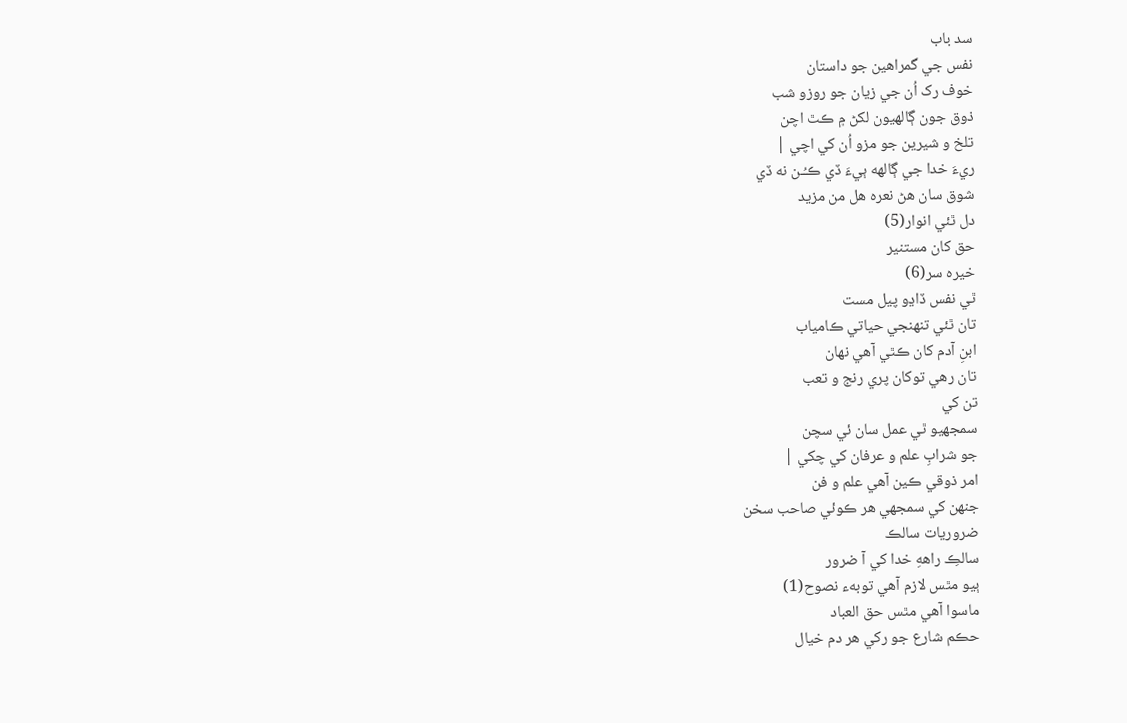سد باب
نفس جي گمراهين جو داستان
خوف رک اُن جي زيان جو روزو شب
ذوق جون ڳالهيون لکڻ ۾ ڪٿ اچن
تلخ و شيرين جو مزو اُن کي اچي |
ريءَ خدا جي ڳالهه ٻيءَ ڏي ڪـُـن نه ڏي
شوق سان هڻ نعره هل من مزيد
دل ٿئي انوار(5)
حق کان مستنير
خيره سر(6)
ٿي نفس ڏاڍو پيل مست
تان ٿئي تنهنجي حياتي ڪامياب
ابنِ آدم کان ڪٿي آهي نهان
تان رهي توکان پري رنج و تعب
تن کي
سمجهيو ٿي عمل سان ئي سچن
جو شرابِ علم و عرفان کي چکي |
امر ذوقي ڪين آهي علم و فن
جنهن کي سمجهي هر ڪوئي صاحب سخن
ضروريات سالڪ
سالڪِ راههِ خدا کي آ ضرور
ٻيو مٿس لازم آهي توبهء نصوح(1)
ماسوا آهي مٿس حق العباد
حڪم شارع جو رکي هر دم خيال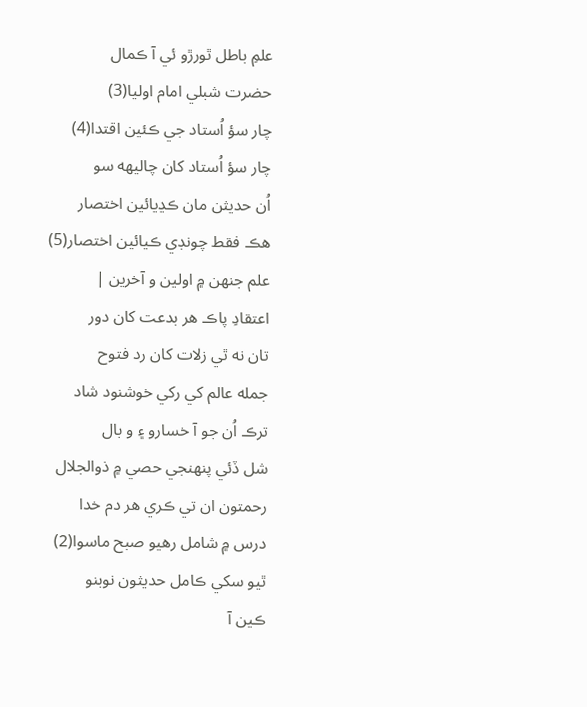علمِ باطل ٿورڙو ئي آ ڪمال
حضرت شبلي امام اوليا(3)
چار سؤ اُستاد جي ڪئين اقتدا(4)
چار سؤ اُستاد کان چاليهه سو
اُن حديثن مان ڪڍيائين اختصار
هڪ فقط چونڊي ڪيائين اختصار(5)
علم جنهن ۾ اولين و آخرين |
اعتقادِ پاڪ هر بدعت کان دور
تان نه ٿي زلات کان رد فتوح
جمله عالم کي رکي خوشنود شاد
ترڪ اُن جو آ خسارو ۽ و بال
شل ڏئي پنهنجي حصي ۾ ذوالجلال
رحمتون ان تي ڪري هر دم خدا
درس ۾ شامل رهيو صبح ماسوا(2)
ٿيو سکي ڪامل حديثون نوبنو
ڪين آ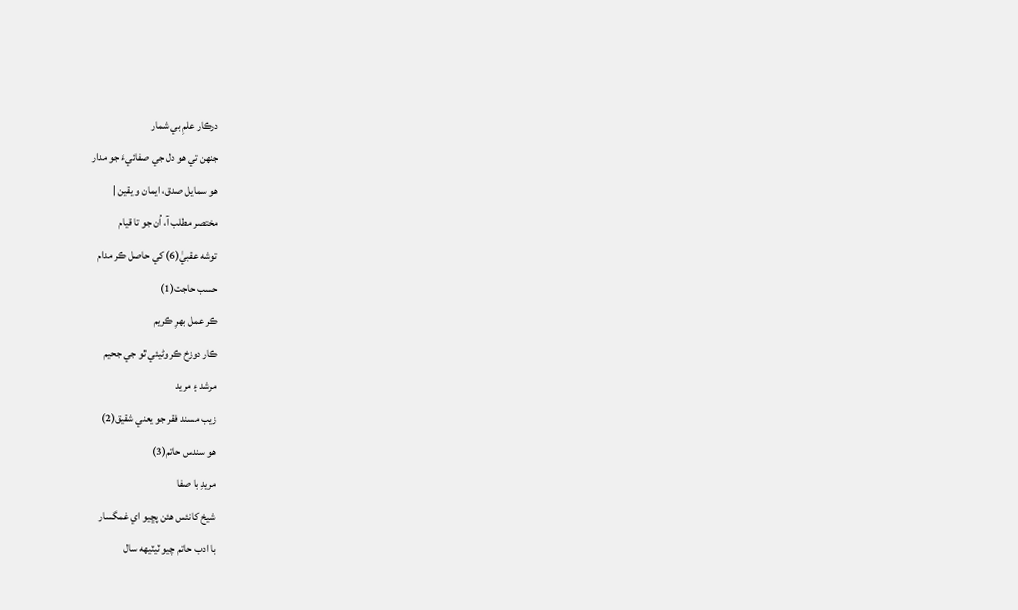درڪار علمِ بي شمار
جنهن تي هو دل جي صفائيءَ جو مدار
هو سمايل صدق، ايمان و يقين |
مختصر مطلب آ، اُن جو تا قيام
توشه عقبيٰ(6) کي حاصل ڪر مدام
حسب حاجت(1)
ڪر عمل بهرِ ڪريم
ڪار دوزخ ڪر وڻيئي ٿو جي جحيم
مرشد ۽ مريد
زيب مسند فقر جو يعني شقيق(2)
هو سندس حاتم(3)
مريدِ با صفا
شيخ کانئس هئن پڇيو اي غمگسار
با ادب حاتم چيو ٽيٽيهه سال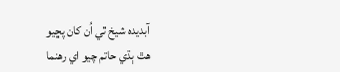آبديده شيخ ٿي اُن کان پڇيو
هٿ ٻڌي حاتم چيو اي رهنما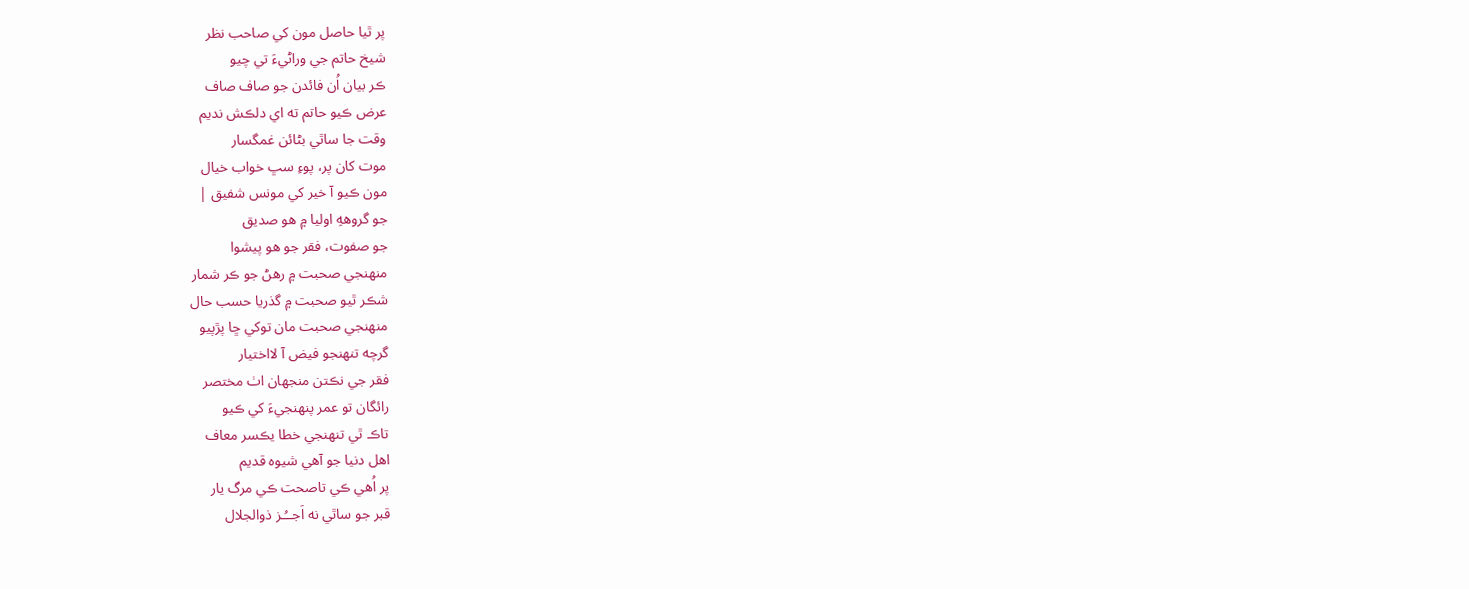پر ٿيا حاصل مون کي صاحب نظر
شيخ حاتم جي وراڻيءَ تي چيو
ڪر بيان اُن فائدن جو صاف صاف
عرض ڪيو حاتم ته اي دلڪش نديم
وقت جا ساٿي بڻائن غمگسار
موت کان پر، پوءِ سڀ خواب خيال
مون ڪيو آ خير کي مونس شفيق |
جو گروههِ اوليا ۾ هو صديق
جو صفوت، فقر جو هو پيشوا
منهنجي صحبت ۾ رهڻ جو ڪر شمار
شڪر ٿيو صحبت ۾ گذريا حسب حال
منهنجي صحبت مان توکي ڇا پڙپيو
گرچه تنهنجو فيض آ لااختيار
فقر جي نڪتن منجهان اٺ مختصر
رائگان تو عمر پنهنجيءَ کي ڪيو
تاڪ ٿي تنهنجي خطا يڪسر معاف
اهل دنيا جو آهي شيوه قديم
پر اُهي ڪي تاصحت ڪي مرگ يار
قبر جو ساٿي نه اَجــُـز ذوالجلال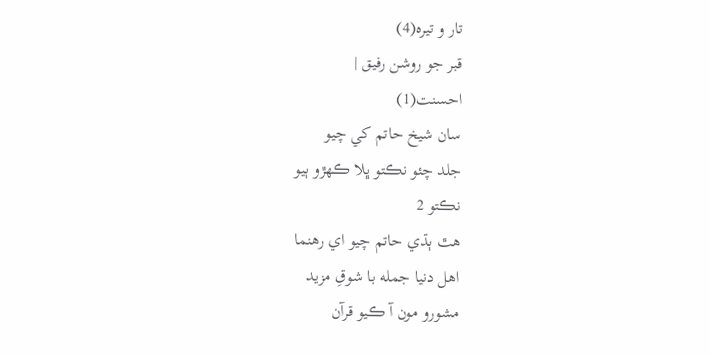تار و تيره(4)
قبر جو روشن رفيق |
احسنت(1)
سان شيخ حاتم کي چيو
جلد چئو نڪتو ڀلا ڪهڙو ٻيو
نڪتو 2
هٿ ٻڌي حاتم چيو اي رهنما
اهل دنيا جمله با شوقِ مزيد
مشورو مون آ ڪيو قرآن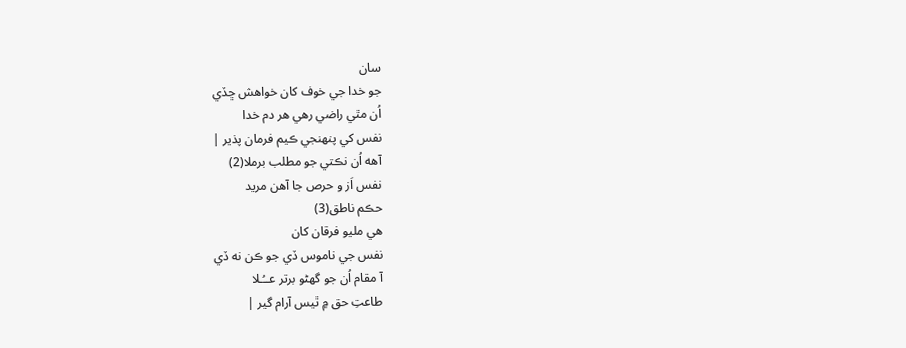سان
جو خدا جي خوف کان خواهش ڇڏي
اُن مٿي راضي رهي هر دم خدا
نفس کي پنهنجي ڪيم فرمان پذير |
آهه اُن نڪتي جو مطلب برملا(2)
نفس اَز و حرص جا آهن مريد
حڪم ناطق(3)
هي مليو فرقان کان
نفس جي ناموس ڏي جو ڪن نه ڏي
آ مقام اُن جو گهڻو برتر عــُـلا
طاعتِ حق ۾ ٿيس آرام گير |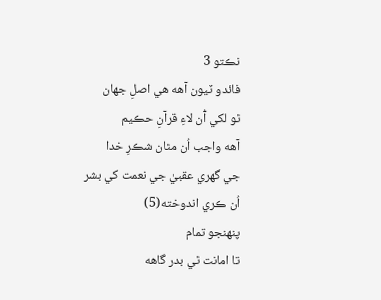نڪتو 3
فائدو ٽيون آهه هي اصلِ جهان
ٿو لکي آُن لاءِ قرآنِ حڪيم
آهه واجب اُن مٿان شڪرِ خدا
جي گهري عقبيٰ جي نعمت کي بشر
اُن ڪري اندوخته(5)
پنهنجو تمام
تا امانت ٿي بدر گاهه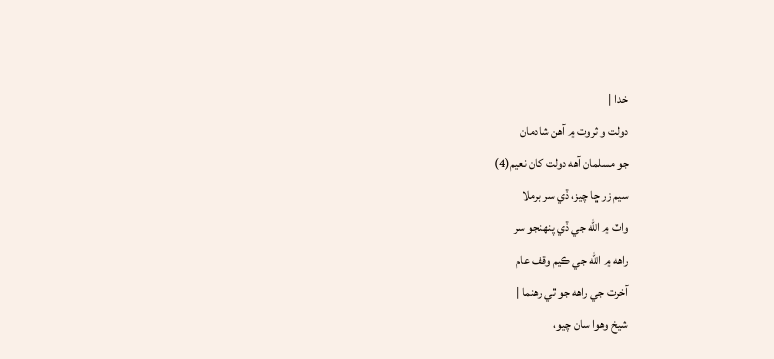خدا |
دولت و ثروت ۾ آهن شادمان
جو مسلمان آهه دولت کان نعيم(4)
سيم زر ڇا چيز، ڏي سر برملا
واٽ ۾ الله جي ڏي پنهنجو سر
راهه ۾ الله جي ڪيم وقف عام
آخرت جي راهه جو ٿي رهنما |
شيخ وهوا سان چيو،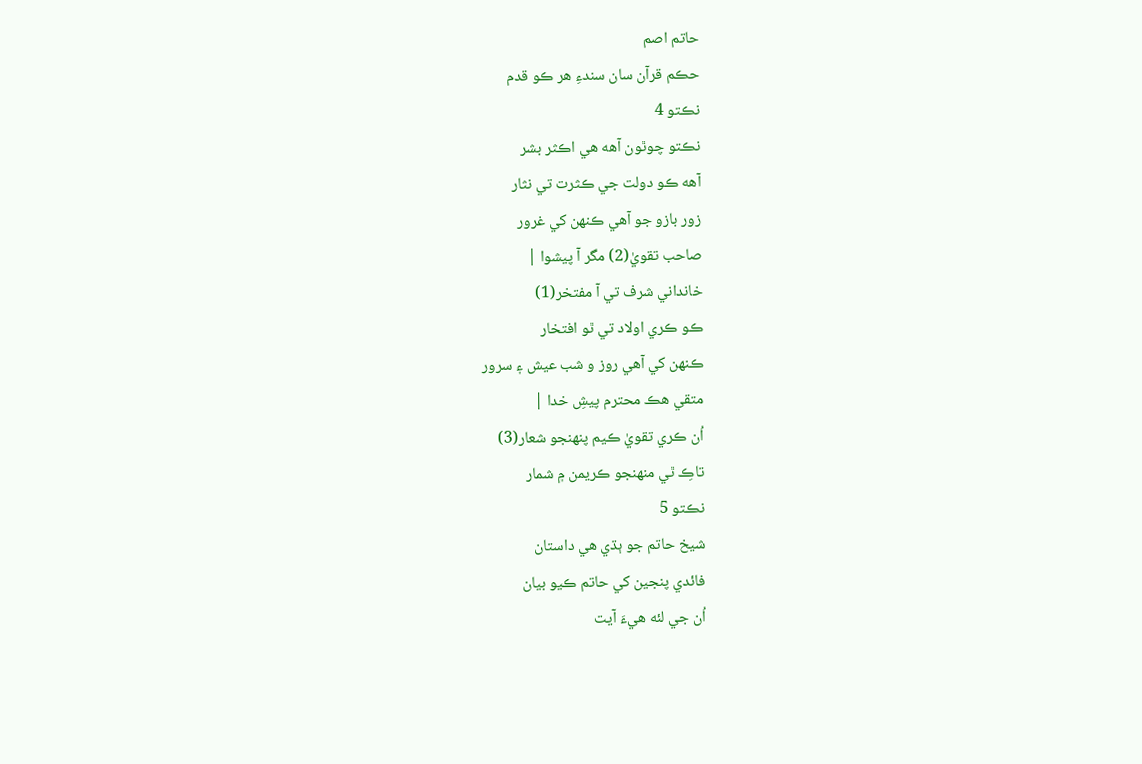حاتم اصم
حڪم قرآن سان سندءِ هر ڪو قدم
نڪتو 4
نڪتو چوٿون آهه هي اڪثر بشر
آهه ڪو دولت جي ڪثرت تي نثار
زور بازو جو آهي ڪنهن کي غرور
صاحب تقويٰ(2) مگر آ پيشوا |
خانداني شرف تي آ مفتخر(1)
ڪو ڪري اولاد تي ٿو افتخار
ڪنهن کي آهي روز و شب عيش ۽ سرور
متقي هڪ محترم پيشِ خدا |
اُن ڪري تقويٰ ڪيم پنهنجو شعار(3)
تاڪِ ٿي منهنجو ڪريمن ۾ شمار
نڪتو 5
شيخ حاتم جو ٻڌي هي داستان
فائدي پنجين کي حاتم ڪيو بيان
اُن جي لئه هيءَ آيت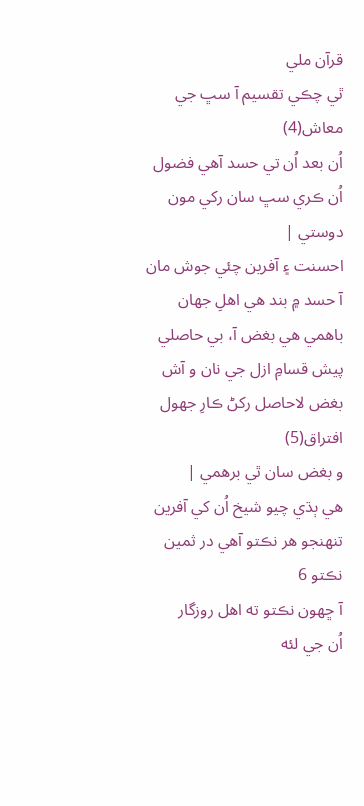قرآن ملي
ٿي چڪي تقسيم آ سڀ جي معاش(4)
اُن بعد اُن تي حسد آهي فضول
اُن ڪري سڀ سان رکي مون دوستي |
احسنت ۽ آفرين چئي جوش مان
آ حسد ۾ بند هي اهلِ جهان
باهمي هي بغض آ، بي حاصلي
پيش قسامِ ازل جي نان و آش
بغض لاحاصل رکڻ ڪارِ جهول
افتراق(5)
و بغض سان ٿي برهمي |
هي ٻڌي چيو شيخ اُن کي آفرين
تنهنجو هر نڪتو آهي در ثمين
نڪتو 6
آ ڇهون نڪتو ته اهل روزگار
اُن جي لئه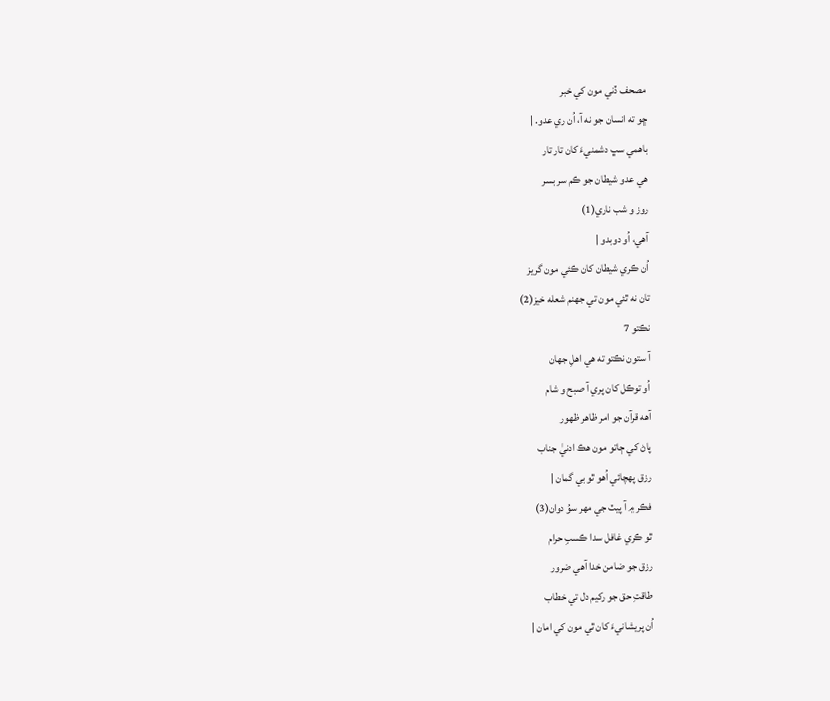مصحف ڏني مون کي خبر
ڇو ته انسان جو نه آ، اُن ري عدو. |
باهمي سڀ دشمنيءَ کان تار تار
هي عدو شيطان جو ڪم سر بسر
روز و شب ناري(1)
آهي، اُو دوبدو |
اُن ڪري شيطان کان ڪئي مون گريز
تان نه ٿئي مون تي جهنم شعله خيز(2)
نڪتو 7
آ ستون نڪتو ته هي اهلِ جهان
اُو توڪل کان پري آ صبح و شام
آهه قرآن جو امر ظاهر ظهور
پاڻ کي ڄاتو مون هڪ ادنيٰ جناب
رزق پهچائي اُهو ٿو بي گمان |
فڪر ۾ آ پيٽ جي مهر سوُ دوان(3)
ٿو ڪري غافل سدا ڪسبِ حرام
رزق جو ضامن خدا آهي ضرور
طاقتِ حق جو رکيم دل تي خطاب
اُن پريشانيءَ کان ٿي مون کي امان |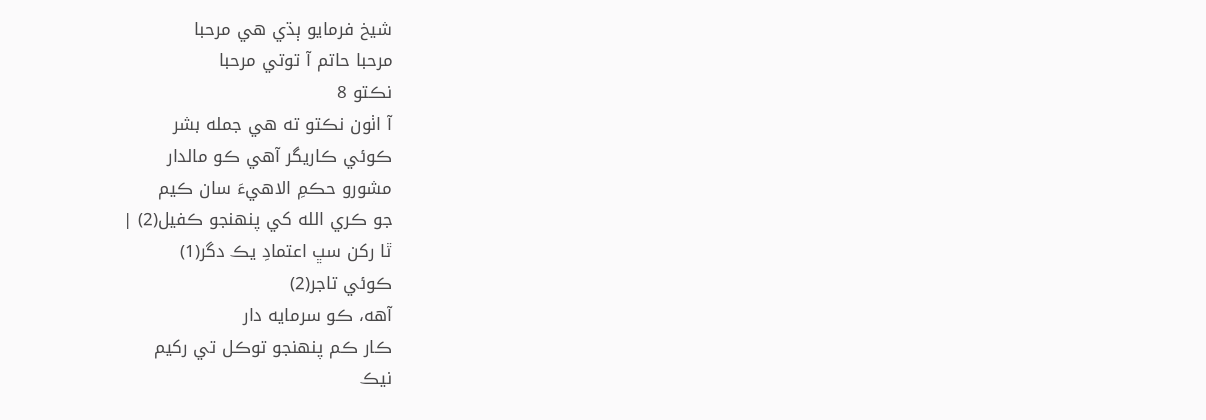شيخ فرمايو ٻڌي هي مرحبا
مرحبا حاتم آ توتي مرحبا
نڪتو 8
آ اٺون نڪتو ته هي جمله بشر
ڪوئي ڪاريگر آهي ڪو مالدار
مشورو حڪمِ الاهيءَ سان ڪيم
جو ڪري الله کي پنهنجو ڪفيل(2) |
ٿا رکن سڀ اعتمادِ يڪ دگر(1)
ڪوئي تاجر(2)
آهه، ڪو سرمايه دار
ڪار ڪم پنهنجو توڪل تي رکيم
نيڪ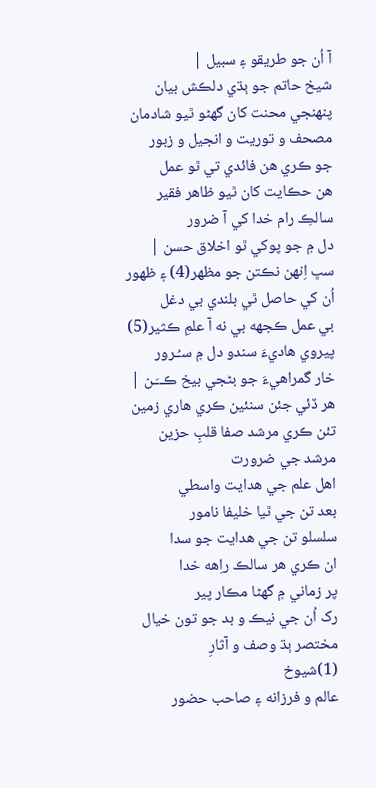آ اُن جو طريقو ۽ سبيل |
شيخ حاتم جو ٻڌي دلڪش بيان
پنهنجي محنت کان گهڻو ٿيو شادمان
مصحف و توريت و انجيل و زبور
جو ڪري هن فائدي تي ٿو عمل
هن حڪايت کان ٿيو ظاهر فقير
سالڪِ رام خدا کي آ ضرور
دل ۾ جو پوکي ٿو اخلاق حسن |
سڀ اِنهن نڪتن جو مظهر(4) ۽ ظهور
اُن کي حاصل ٿي بلندي بي دغل
بي عمل ڪجهه بي نه آ علمِ ڪثير(5)
پيروي هاديءَ سندو دل ۾ سـُـرور
خار گمراهيءَ جو بڻجي بيخ ڪــَـن |
هر ڏئي جئن سنئين ڪري هاري زمين
تئن ڪري مرشد صفا قلبِ حزين
مرشد جي ضرورت
اهل علم جي هدايت واسطي
بعد تن جي ٿيا خليفا نامور
سلسلو تن جي هدايت جو سدا
ان ڪري هر سالڪ راِهه خدا
پر زماني ۾ گهڻا مڪار پير
رک اُن جي نيڪ و بد جو تون خيال
مختصر ٻڌ وصف و آثارِ
(1)شيوخ
عالم و فرزانه ۽ صاحب حضور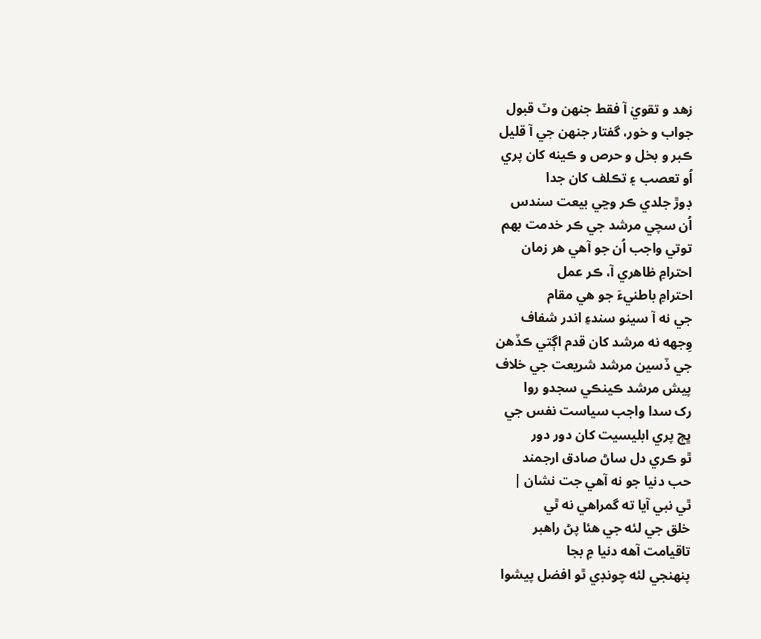زهد و تقويٰ آ فقط جنهن وٽ قبول
جواب و خور، گفتار جنهن جي آ قليل
ڪبر و بخل و حرص و ڪينه کان پري
اُو تعصب ۽ تڪلف کان جدا
ڊوڙ جلدي ڪر وڃي بيعت سندس
اُن سچي مرشد جي ڪر خدمت بهم
توتي واجب اُن جو آهي هر زمان
احترامِ ظاهري آ، ڪر عمل
احترامِ باطنيءَ جو هي مقام
جي نه آ سينو سندءِ اندر شفاف
وِجهه نه مرشد کان قدم اڳتي ڪڏهن
جي ڏسين مرشد شريعت جي خلاف
پيش مرشد ڪينڪي سجدو روا
رک سدا واجب سياست نفس جي
ڀڄ پري ابليسيت کان دور دور
ٿو ڪري دل ساڻ صادق ارجمند
حب دنيا جو نه آهي جت نشان |
ٿي نبي آيا ته گمراهي نه ٿي
خلق جي لئه جي هئا پڻ راهبر
تاقيامت آهه دنيا ۾ بجا
پنهنجي لئه چونڊي ٿو افضل پيشوا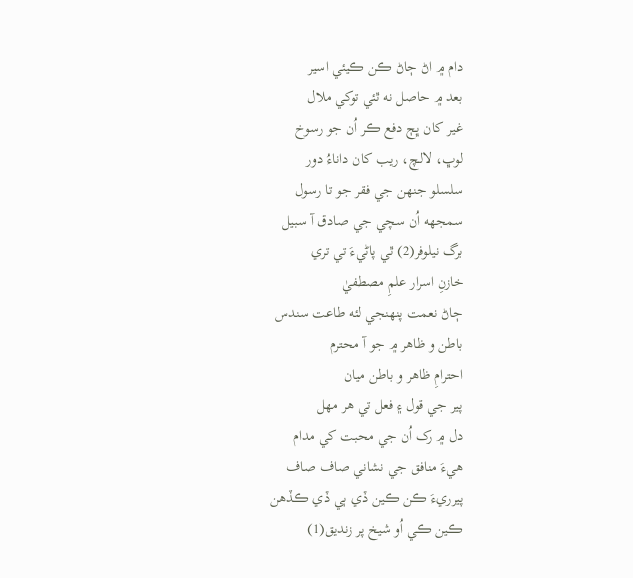دام ۾ اڻ ڄاڻ ڪن ڪيئي اسير
بعد ۾ حاصل نه ٿئي توکي ملال
غير کان ڀڄ دفع ڪر اُن جو رسوخ
لوڀ، لالـچ، ريب کان داناءُ دور
سلسلو جنهن جي فقر جو تا رسول
سمجهه اُن سچي جي صادق آ سبيل
برگ نيلوفر(2) ٿي پاڻيءَ تي تري
خازنِ اسرار علمِ مصطفيٰ
ڄاڻ نعمت پنهنجي لئه طاعت سندس
باطن و ظاهر ۾ جو آ محترم
احترامِ ظاهر و باطن ميان
پير جي قول ۽ فعل تي هر مهل
دل ۾ رک اُن جي محبت کي مدام
هيءَ منافق جي نشاني صاف صاف
پيرريءَ ڪن ڪين ڏي ٻي ڏي ڪڏهن
ڪين ڪي اُو شيخ پر زنديق(1)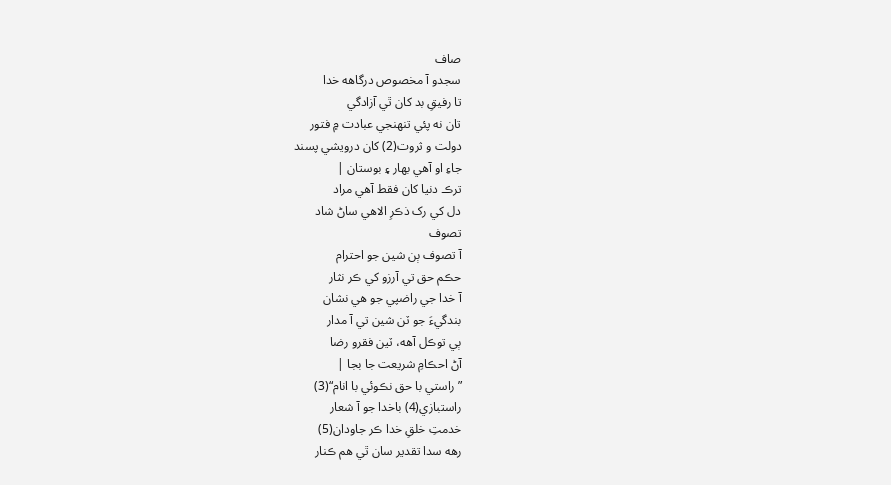صاف
سجدو آ مخصوص درگاهه خدا
تا رفيقِ بد کان ٿي آزادگي
تان نه پئي تنهنجي عبادت ۾ فتور
دولت و ثروت(2) کان درويشي پسند
جاءِ او آهي بهار ۽ بوستان |
ترڪ دنيا کان فقط آهي مراد
دل کي رک ذڪرِ الاهي ساڻ شاد
تصوف
آ تصوف ٻن شين جو احترام
حڪم حق تي آرزو کي ڪر نثار
آ خدا جي راضپي جو هي نشان
بندگيءَ جو ٽن شين تي آ مدار
ٻي توڪل آهه، ٽين فقرو رضا
آڻ احڪامِ شريعت جا بجا |
”راستي با حق نڪوئي با انام“(3)
راستبازي(4) باخدا جو آ شعار
خدمتِ خلقِ خدا ڪر جاودان(5)
رهه سدا تقدير سان ٿي هم ڪنار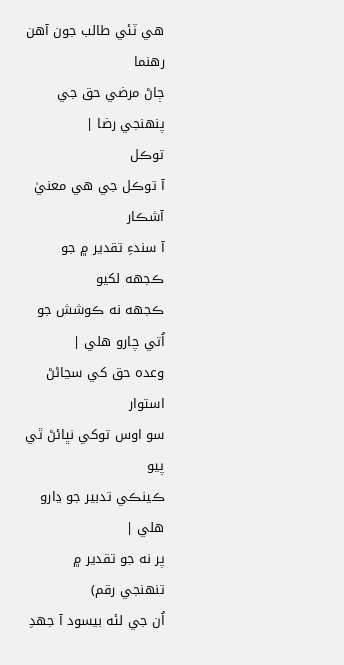هي ٽئي طالب جون آهن رهنما
ڄاڻ مرضي حق جي پنهنجي رضا |
توڪل
آ توڪل جي هي معنيٰ آشڪار
آ سندءِ تقدير ۾ جو ڪجهه لکيو
ڪجهه نه ڪوشش جو اُتي چارو هلي |
وعده حق کي سڃاڻڻ استوار
سو اوس توکي نڀائڻ ٿي پيو
ڪينڪي تدبير جو ڍارو هلي |
پر نه جو تقدير ۾ تنهنجي رقم)
اُن جي لئه بيسود آ جهدِ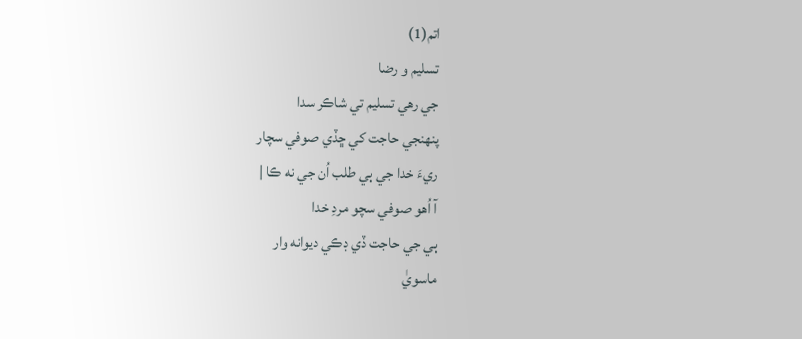اتم(1)
تسليم و رضا
جي رهي تسليم تي شاڪر سدا
پنهنجي حاجت کي ڇڏي صوفي سچار
ريءَ خدا جي ٻي طلب اُن جي نه ڪا |
آ اُهو صوفي سچو مردِ خدا
ٻي جي حاجت ڏي ڊڪي ديوانه وار
ماسويٰ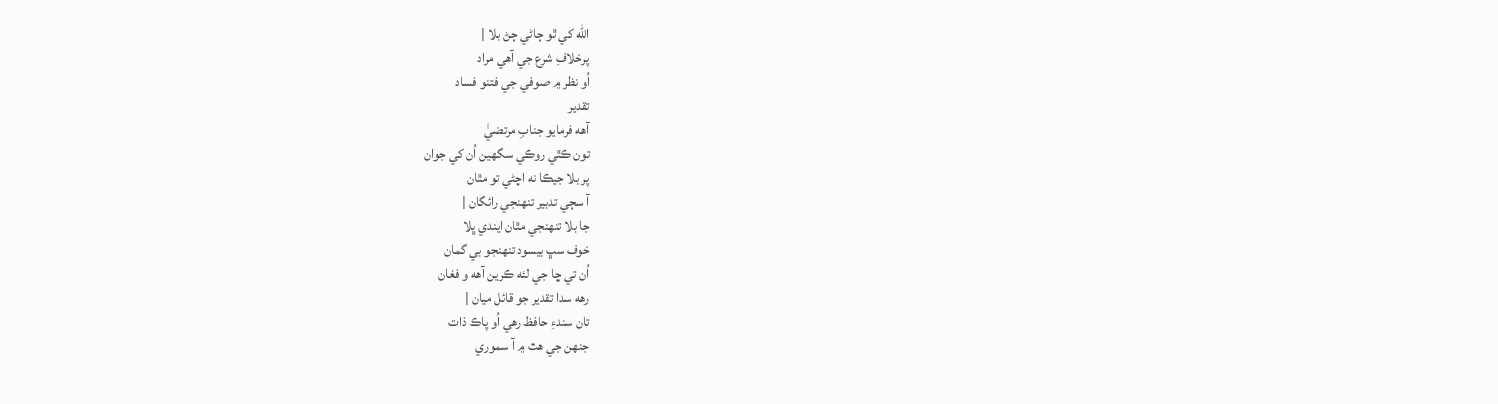الله کي ٿو ڄاڻي ڄڻ بلا |
پرخلافِ شرع جي آهي مراد
اُو نظر ۾ صوفي جي فتنو فساد
تقدير
آهه فرمايو جنابِ مرتضيٰ
تون ڪٿي روڪي سگهين اُن کي جوان
پر بلا جيڪا نه اچڻي تو مٿان
آ سڄي تدبير تنهنجي رائگان |
جا بلا تنهنجي مٿان ايندي ڀلا
خوف سڀ بيسود تنهنجو بي گمان
اُن تي ڇا جي لئه ڪرين آهه و فغان
رهه سدا تقدير جو قائل ميان |
تان سندءِ حافظ رهي اُو پاڪ ذات
جنهن جي هٿ ۾ آ سموري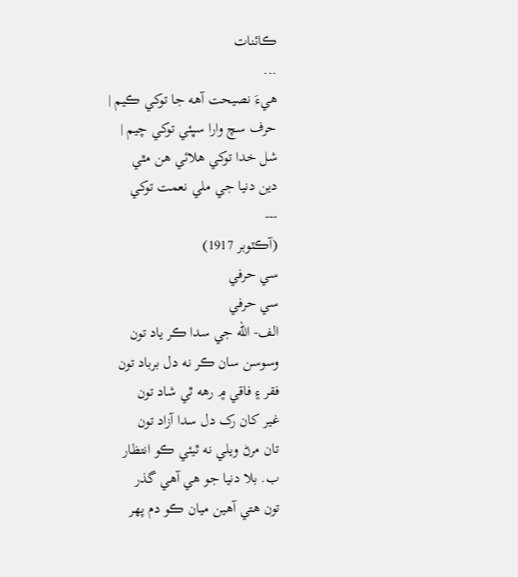ڪائنات
...
هيءَ نصيحت آهه جا توکي ڪيم |
حرف سچ وارا سڀئي توکي چيم |
شل خدا توکي هلائي هن مٿي
دين دنيا جي ملي نعمت توکي
---
(آڪٽوبر 1917)
سي حرفي
سي حرفي
الف- الله جي سدا ڪر ياد تون
وسوسن سان ڪر نه دل برباد تون
فقر ۽ فاقي ۾ رهه ٿي شاد تون
غير کان رک دل سدا آزاد تون
تان مرڻ ويلي نه ٿيئي ڪو انتظار
ب. بلا دنيا جو هي آهي گذر
تون هتي آهين ميان ڪو دم پهر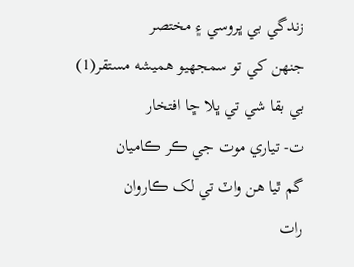زندگي بي ڀروسي ۽ مختصر
جنهن کي تو سمجهيو هميشه مستقر(1)
بي بقا شي تي ڀلا ڇا افتخار
ت- تياري موت جي ڪر ڪاميان
گم ٿيا هن واٽ تي لک ڪاروان
رات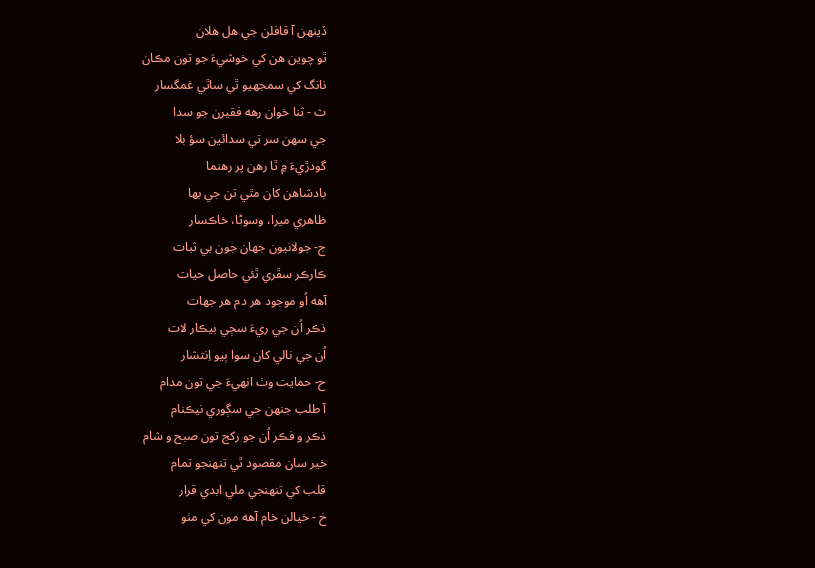ڏينهن آ قافلن جي هل هلان
ٿو چوين هن کي خوشيءَ جو تون مڪان
نانگ کي سمجهيو ٿي ساٿي غمگسار
ث - ثنا خوان رهه فقيرن جو سدا
جي سهن سر تي سدائين سؤ بلا
گودڙيءَ ۾ ٿا رهن پر رهنما
بادشاهن کان مٿي تن جي بها
ظاهري ميرا، وسوڻا، خاڪسار
ج- جولانيون جهان جون بي ثبات
ڪارڪر سڦري ٿئي حاصل حيات
آهه اُو موجود هر دم هر جهات
ذڪر اُن جي ريءَ سڄي بيڪار لات
اُن جي نالي کان سوا ٻيو اِنتشار
ح- حمايت وٺ انهيءَ جي تون مدام
آ طلب جنهن جي سڳوري نيڪنام
ذڪر و فڪر اُن جو رکج تون صبح و شام
خير سان مقصود ٿي تنهنجو تمام
قلب کي تنهنجي ملي ابدي قرار
خ - خيالن خام آهه مون کي مٺو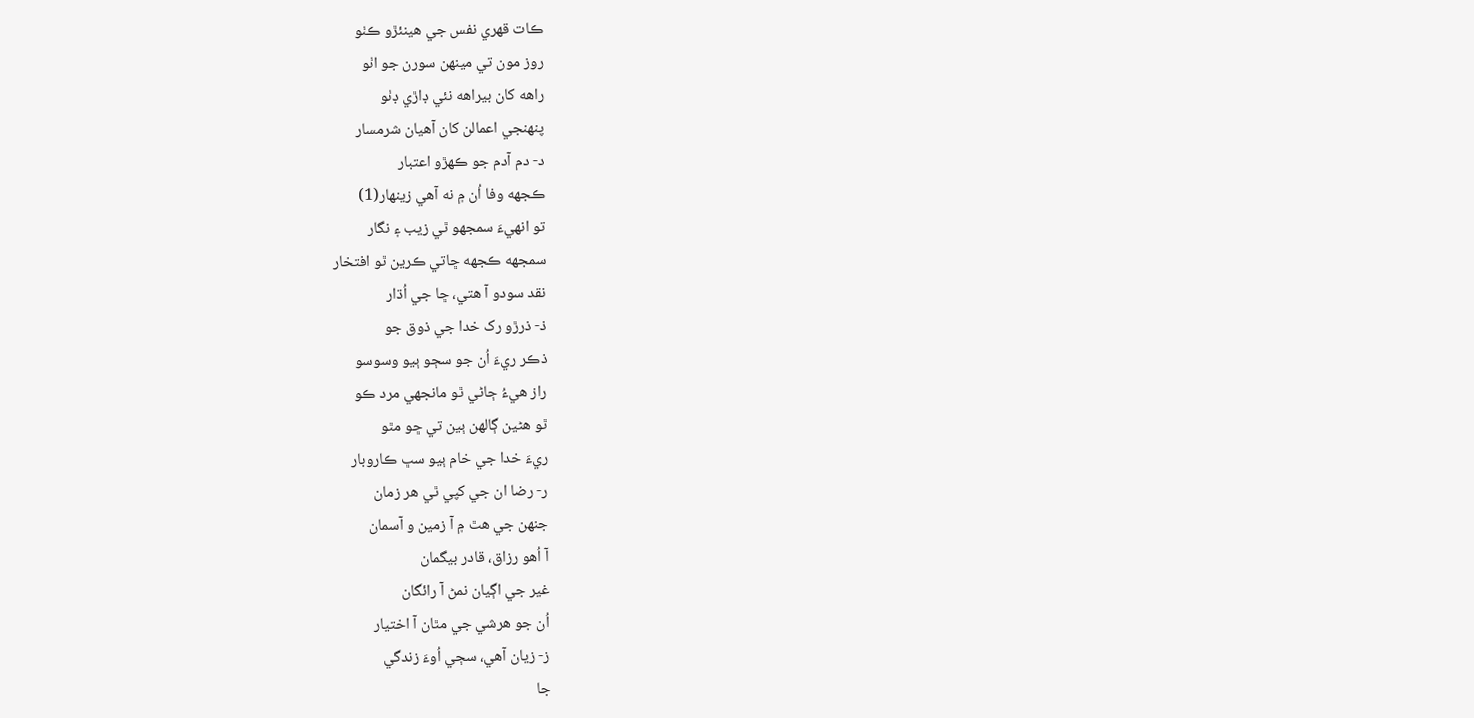ڪات قهري نفس جي هينئڙو ڪٺو
روز مون تي مينهن سورن جو اٺو
راهه کان بيراهه نئي ڊاڙي ڊٺو
پنهنجي اعمالن کان آهيان شرمسار
د- دم آدم جو ڪهڙو اعتبار
ڪجهه وفا اُن ۾ نه آهي زينهار(1)
تو انهيءَ سمجهو ٿي زيب ۽ نگار
سمجهه ڪجهه ڇاتي ڪرين ٿو افتخار
نقد سودو آ هتي، ڇا جي اُڌار
ذ- ذرڙو رک خدا جي ذوق جو
ذڪر ريءَ اُن جو سڄو ٻيو وسوسو
راز هيءُ ڄاڻي ٿو مانجهي مرد ڪو
ٿو هڻين ڳالهن ٻين تي ڇو مٿو
ريءَ خدا جي خام ٻيو سڀ ڪاروبار
ر- رضا ان جي کپي ٿي هر زمان
جنهن جي هٿ ۾ آ زمين و آسمان
آ اُهو رزاق، قادر بيگمان
غير جي اڳيان نمڻ آ رائگان
اُن جو هرشي جي مٿان آ اختيار
ز- زيان آهي، سڄي اُوءَ زندگي
جا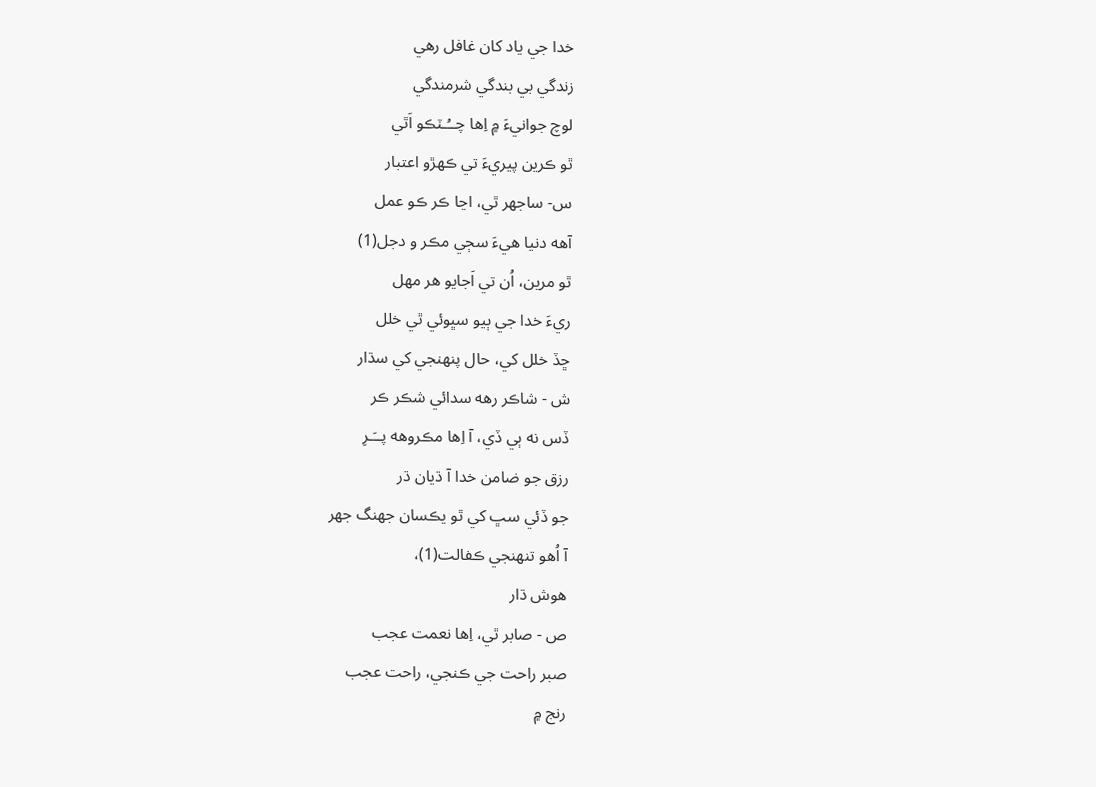خدا جي ياد کان غافل رهي
زندگي بي بندگي شرمندگي
لوچ جوانيءَ ۾ اِها چــُـٽڪو اَٿي
ٿو ڪرين پيريءَ تي ڪهڙو اعتبار
س- ساجهر ٿي، اڃا ڪر ڪو عمل
آهه دنيا هيءَ سڄي مڪر و دجل(1)
ٿو مرين، اُن تي اَجايو هر مهل
ريءَ خدا جي ٻيو سڀوئي ٿي خلل
ڇڏ خلل کي، حال پنهنجي کي سڌار
ش - شاڪر رهه سدائي شڪر ڪر
ڏس نه ٻي ڏي، آ اِها مڪروهه پــَـرِ
رزق جو ضامن خدا آ ڌيان ڌر
جو ڏئي سڀ کي ٿو يڪسان جهنگ جهر
آ اُهو تنهنجي ڪفالت(1)،
هوش ڌار
ص - صابر ٿي، اِها نعمت عجب
صبر راحت جي ڪنجي، راحت عجب
رنج ۾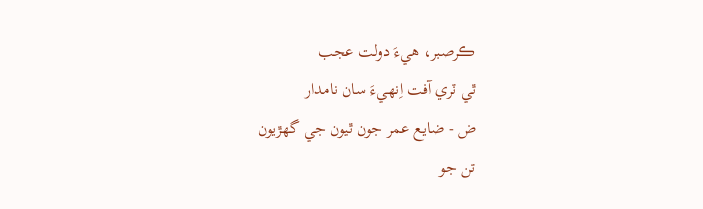ڪرصبر، هيءَ دولت عجب
ٿي ٽري آفت اِنهيءَ سان نامدار
ض - ضايع عمر جون ٿيون جي گهڙيون
تن جو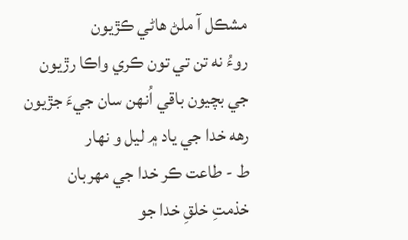مشڪل آ ملڻ هاڻي ڪڙيون
روءُ نه تن تي تون ڪري واڪا رڙيون
جي بچيون باقي اُنهن سان جيءَ جڙيون
رهه خدا جي ياد ۾ ليل و نهار
ط - طاعت ڪر خدا جي مهربان
خذمتِ خلقِ خدا جو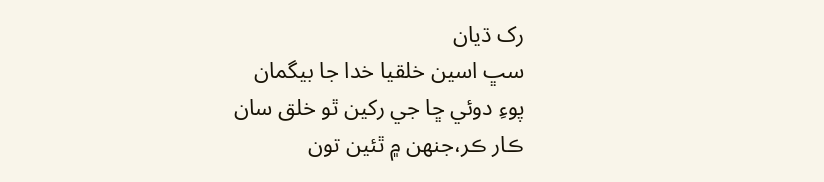رک ڌيان
سڀ اسين خلقيا خدا جا بيگمان
پوءِ دوئي ڇا جي رکين ٿو خلق سان
ڪار ڪر،جنهن ۾ ٿئين تون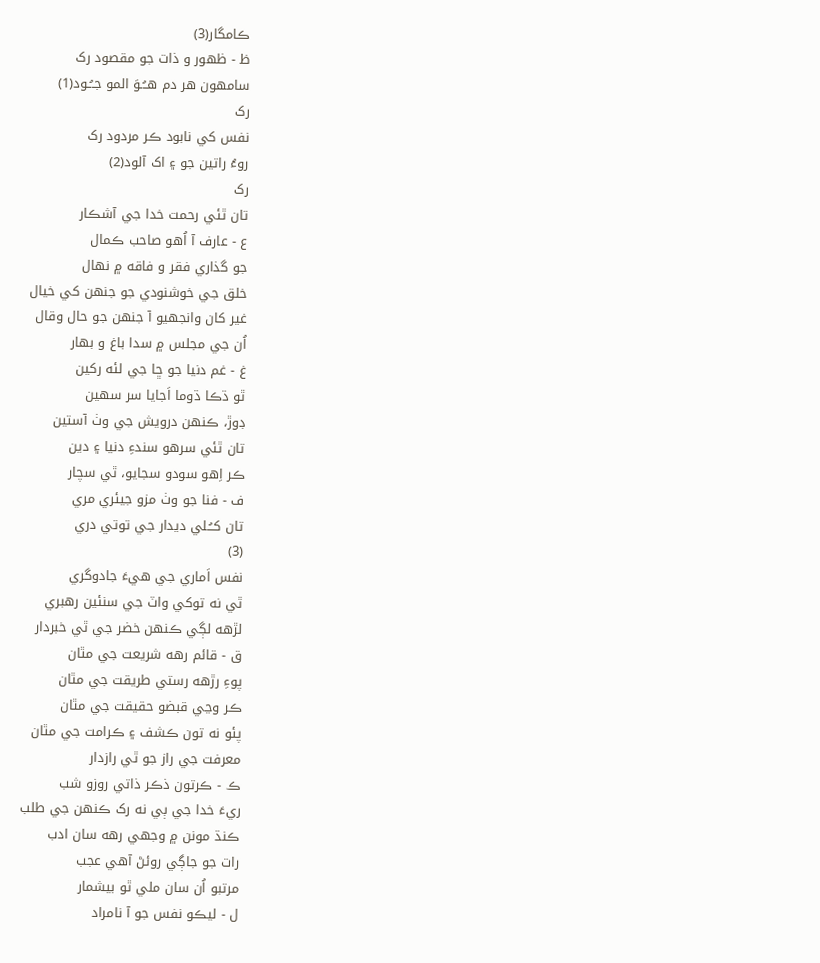ڪامگار(3)
ظ - ظهور و ذات جو مقصود رک
سامهون هر دم هــُـوَ المو جــُـود(1)
رک
نفس کي نابود ڪر مردود رک
روءُ راتين جو ۽ اک آلود(2)
رک
تان ٿئي رحمت خدا جي آشڪار
ع - عارف آ اُهو صاحب ڪمال
جو گذاري فقر و فاقه ۾ نهال
خلق جي خوشنودي جو جنهن کي خيال
غير کان وانجهيو آ جنهن جو حال وقال
اُن جي مجلس ۾ سدا باغ و بهار
غ - غم دنيا جو ڇا جي لئه رکين
ٿو ڌڪا ڌوما اَجايا سر سهين
ڊوڙ، ڪنهن درويش جي وٺ آستين
تان ٿئي سرهو سندءِ دنيا ۽ دين
ڪر اِهو سودو سجايو، ٿي سچار
ف - فنا جو وٺ مزو جيئري مري
تان کــُـلي ديدار جي توتي دري
(3)
نفس اَماري جي هيءَ جادوگري
ٿي نه توکي واٽ جي سنئين رهبري
لڙهه لڳي ڪنهن خضر جي ٿي خبردار
ق - قائم رهه شريعت جي مٿان
پوءِ رڙهه رستي طريقت جي مٿان
ڪر وڃي قبضو حقيقت جي مٿان
پئو نه تون ڪشف ۽ ڪرامت جي مٿان
معرفت جي راز جو ٿي رازدار
ڪ - ڪرتون ذڪر ذاتي روزو شب
ريءَ خدا جي ٻي نه رک ڪنهن جي طلب
ڪنڌ مونن ۾ وجهي رهه سان ادب
رات جو جاڳي روئڻ آهي عجب
مرتبو اُن سان ملي ٿو بيشمار
ل - ليڪو نفس جو آ نامراد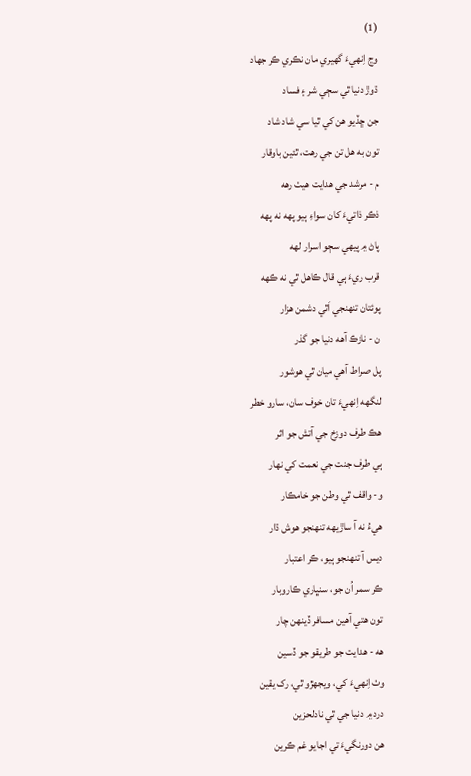(1)
وڃ اِنهيءَ گهيري مان نڪري ڪر جهاد
ڌوڙ دنيا ٿي سڄي شر ۽ فساد
جن ڇڏيو هن کي ٿيا سي شاد شاد
تون به هل تن جي رهت، ٿئين باوقار
م - مرشد جي هدايت هيٺ رهه
ذڪر ذاتيءَ کان سواءِ ٻيو پهه نه پهه
پاڻ ۾ پيهي سڄو اسرار لهه
قرب ريءَ ٻي قال ڪاهل ٿي نه ڪهه
پوئتان تنهنجي اَٿي دشمن هزار
ن - نازڪ آهه دنيا جو گذر
پل صراط آهي ميان ٿي هوشور
لنگهه اِنهيءَ تان خوف سان، سارو خطر
هڪ طرف دوزخ جي آتش جو اثر
ٻي طرف جنت جي نعمت کي نهار
و- واقف ٿي وطن جو خامڪار
هيءُ نه آ ساڙيهه تنهنجو هوش ڌار
ديس آ تنهنجو ٻيو، ڪر اعتبار
ڪر سمر اُن جو، سنڀاري ڪاروبار
تون هتي آهين مسافر ڏينهن چار
هه - هدايت جو طريقو جو ڏسين
وٺ اِنهيءَ کي، ويجهڙو ٿي، رک يقين
درد ۾ دنيا جي ٿي نادلحزين
هن دورنگيءَ تي اجايو غم ڪرين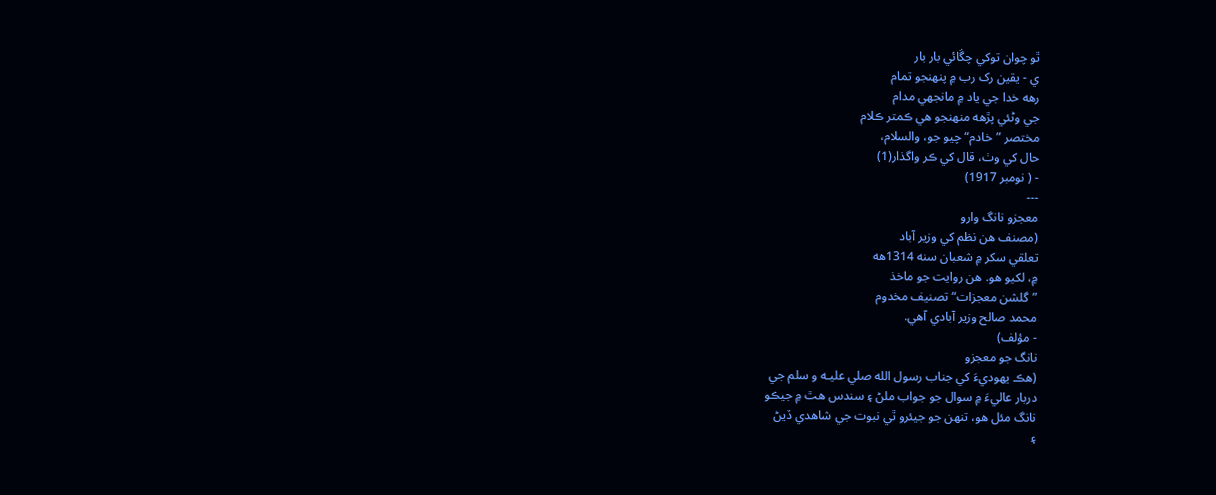ٿو چوان توکي چڱائي بار بار
ي - يقين رک رب ۾ پنهنجو تمام
رهه خدا جي ياد ۾ مانجهي مدام
جي وڻئي پڙهه منهنجو هي ڪمتر ڪلام
مختصر ”خادم“ چيو جو، والسلام،
حال کي وٺ، قال کي ڪر واگذار(1)
- ( نومبر 1917)
---
معجزو نانگ وارو
(مصنف هن نظم کي وزير آباد
تعلقي سکر ۾ شعبان سنه 1314هه
۾، لکيو هو. هن روايت جو ماخذ
”گلشن معجزات“ تصنيف مخدوم
محمد صالح وزير آبادي آهي.
- مؤلف)
نانگ جو معجزو
(هڪ يهوديءَ کي جناب رسول الله صلي عليـه و سلم جي
دربار عاليءَ ۾ سوال جو جواب ملڻ ۽ سندس هٿ ۾ جيڪو
نانگ مئل هو، تنهن جو جيئرو ٿي نبوت جي شاهدي ڏيڻ
۽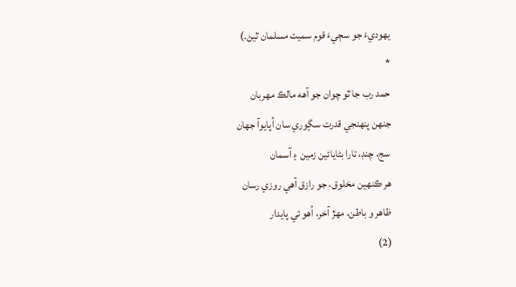يهوديءَ جو سڄيءَ قوم سميت مسلمان ٿيڻ.)
*
حمد رب جا ٿو چوان جو آهه مالڪ مهربان
جنهن پنهنجي قدرت سڳوري سان اُپايوآ جهان
سج، چنڊ، تارا بڻايائين زمين ۽ آسمان
هر ڪنهين مخلوق، جو رازق آهي روزي رسان
ظاهر و باطن، مهڙ آخر، اُهو ئي پايدار
(2)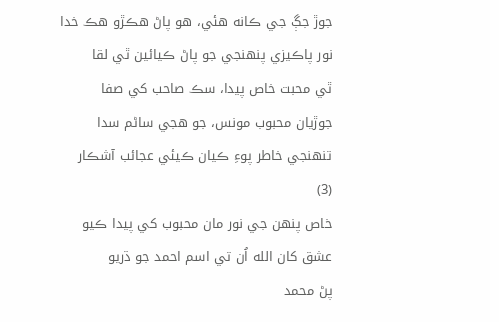جوڙ جڳ جي ڪانه هئي، هو پاڻ هڪڙو هڪ خدا
نور پاڪيزي پنهنجي جو پاڻ ڪيائين ٿي لقا
ٿي محبت خاص پيدا، سڪ صاحب کي صفا
جوڙيان محبوب مونس، جو هجي ساڻم سدا
تنهنجي خاطر پوءِ ڪيان ڪيئي عجائب آشڪار
(3)
خاص پنهن جي نور مان محبوب کي پيدا ڪيو
عشق کان الله اُن تي اسم احمد جو ڌريو
پڻ محمد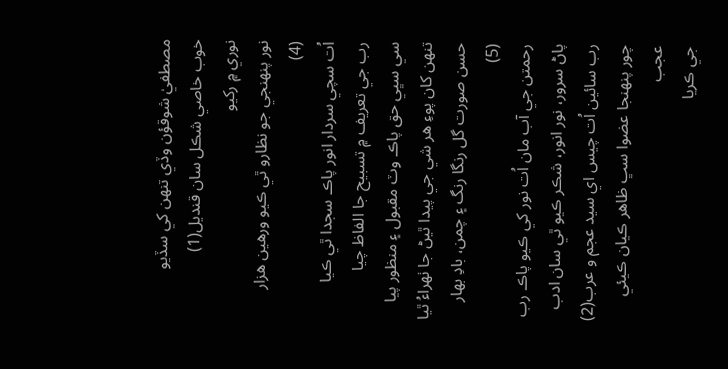مصطفيٰ شوقؤن وڏي تنهن کي سڏيو
خوب خاصي شڪل سان قنديل(1)
نوري ۾ رکيو
نور پنهنجي جو نظارو ٿي ڪيو ورهين هزار
(4)
اُت سچي سردار انور پاڪ سجدا ٿي ڪيا
رب جي تعريف ۾ تسبيح جا الفاظ چيا
سي سڀي حق پاڪ وٽ مقبول ۽ منظور پيا
تنهن کان پوءِ هر شي جي پيدا ٿيڻ جا ٺهراءُ ٿيا
حسن صورت گل رنگا رنگ ۽ چمن، بادِ بهار
(5)
رحمتن جي آب مان اُت نور کي ڪيو پاڪ رب
پاڻ سرور، نور انور، شڪر ڪيو ٿي سان ادب
رب سائين اُت چيس اي سيد عجم و عرب(2)
چور پنهنجا عضوا سڀ ظاهر ڪيان ڪيئي عجب
جي ڪريا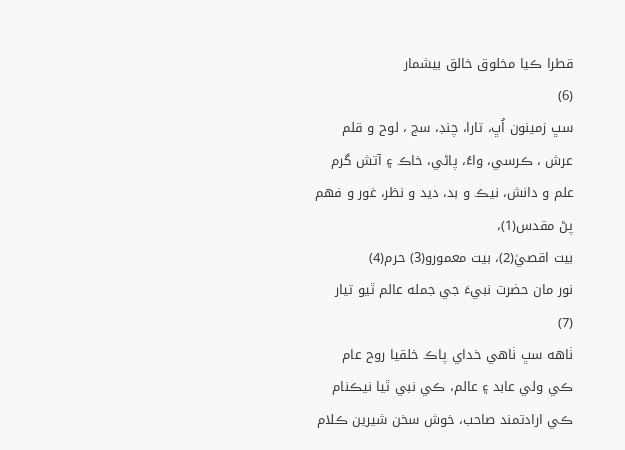قطرا ڪيا مخلوق خالق بيشمار
(6)
سڀ زمينون اُڀ، تارا، چنڊ، سج ، لوح و قلم
عرش ، ڪرسي، واءُ، پاڻي، خاڪ ۽ آتش گرم
علم و دانش، نيڪ و بد، ديد و نظر، غور و فهم
پڻ مقدس(1)،
بيت اقصيٰ(2)، بيت معمورو(3) حرم(4)
نور مان حضرت نبيءَ جي جمله عالم ٿيو تيار
(7)
ٺاهه سڀ ٺاهي خداي پاڪ خلقيا روح عام
ڪي ولي عابد ۽ عالم، ڪي نبي ٿيا نيڪنام
ڪي ارادتمند صاحب، خوش سخن شيرين ڪلام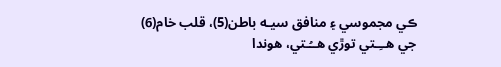ڪي مجموسي ۽ منافق سيـه باطن(5)، قلب خام(6)
جي هــِـتي توڙي هــُـتي، هوندا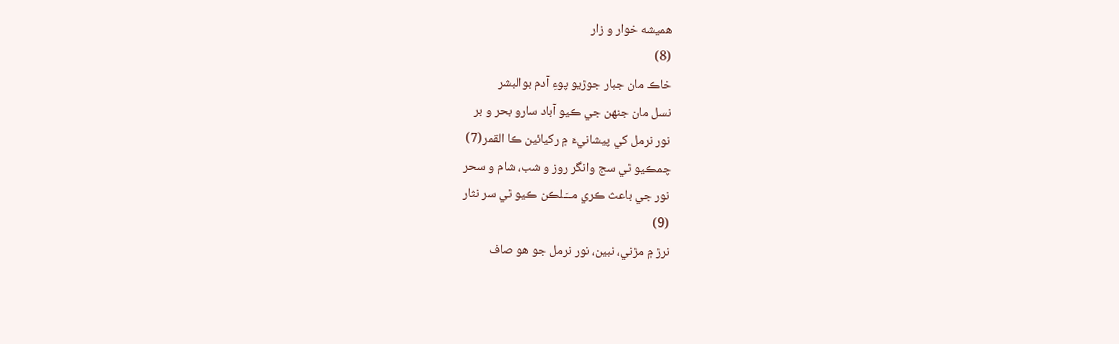هميشه خوار و زار
(8)
خاڪ مان جبار جوڙيو پوءِ آدم بوالبشر
نسل مان جنهن جي ڪيو آباد سارو بحر و بر
نور نرمل کي پيشانيءَ ۾ رکيائين ڪا القمر(7)
چمڪيو ٿي سج وانگر روز و شب، شام و سحر
نور جي باعث ڪري مــَـلڪن ڪيو ٿي سر نثار
(9)
نرڙ ۾ مڙني، نبين، نور نرمل جو هو صاف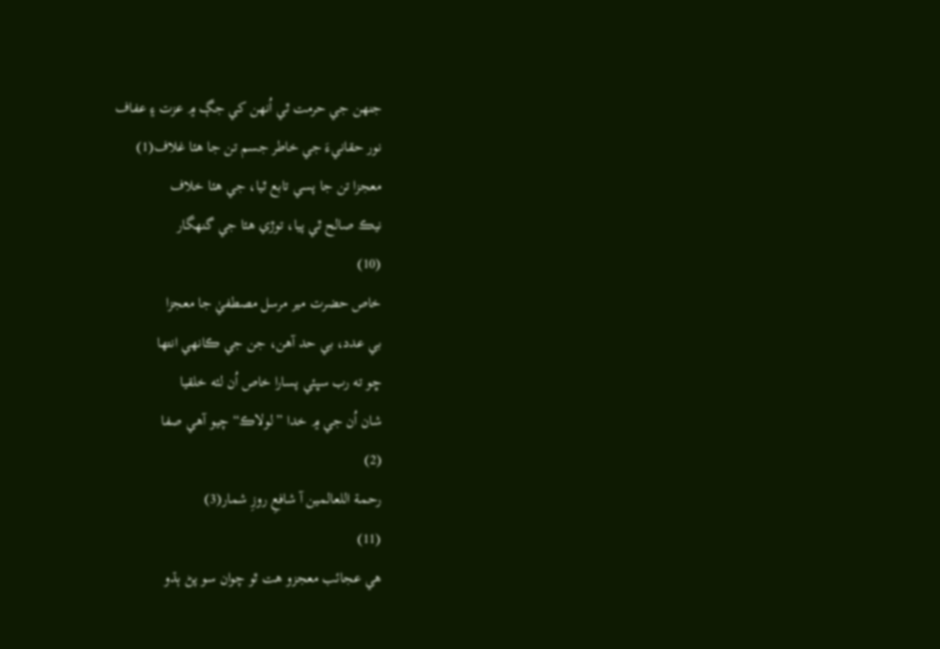جنهن جي حرمت ٿي اُنهن کي جڳ ۾ عزت ۽ عفاف
نور حقانيءَ جي خاطر جسم تن جا هئا غلاف(1)
معجزا تن جا پسي تابع ٿيا، جي هئا خلاف
نيڪ صالح ٿي پيا، توڙي هئا جي گنهگار
(10)
خاص حضرت مير مرسل مصطفيٰ جا معجزا
بي عدد، بي حد آهن، جن جي ڪانهي انتها
ڇو ته رب سڀئي پسارا خاص اُن لئه خلقيا
شان اُن جي ۾ خدا ”لولاڪ“ چيو آهي صفا
(2)
رحمـة اللعالمين آ شافعِ روزِ شمار(3)
(11)
هي عجائب معجزو هت ٿو چوان سو پڻ ٻڌو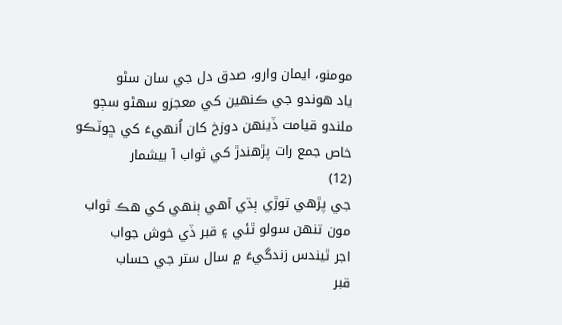مومنو، ايمان وارو، صدق دل جي سان سڻو
ياد هوندو جي ڪنهين کي معجزو سهڻو سڄو
ملندو قيامت ڏينهن دوزخ کان اُنهيءَ کي ڇوٽڪو
خاص جمع رات پڙهندڙ کي ثواب آ بيشمار
(12)
جي پڙهي توڙي ٻڌي آهي ٻنهي کي هڪ ثواب
مون تنهن سولو ٿئي ۽ قبر ڏي خوش جواب
اجر ٿيندس زندگيءَ ۾ سال ستر جي حساب
قبر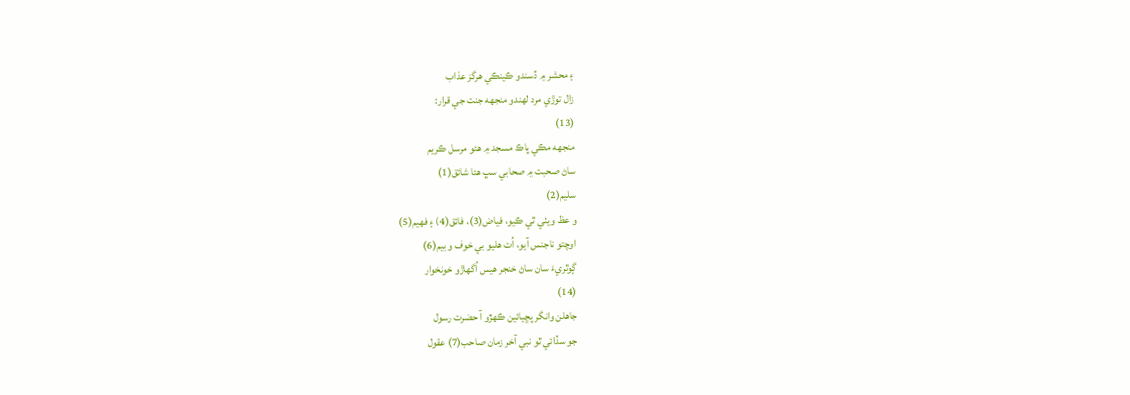۽ محشر ۾ ڏسندو ڪينڪي هرگز عذاب
زال توڙي مرد لهندو منجهه جنت جي قرار:
(13)
منجهه مڪي پاڪ مسجد ۾ هئو مرسل ڪريم
ساڻ صحبت ۾ صحابي سڀ هئا شائق(1)
سليم(2)
و عظ ويٺي ٿي ڪيو، فياض(3)، فائق(4) ۽ فهيم(5)
اوچتو ناجنس آيو، اُت هليو بي خوف و بيم(6)
ڳوٿريءَ سان ساڻ خنجر هيس اُگهاڙو خونخوار
(14)
جاهلن وانگر پڇيائين ڪهڙو آ حضرت رسول
جو سڏائي ٿو نبي آخر زمان صاحب(7) عقول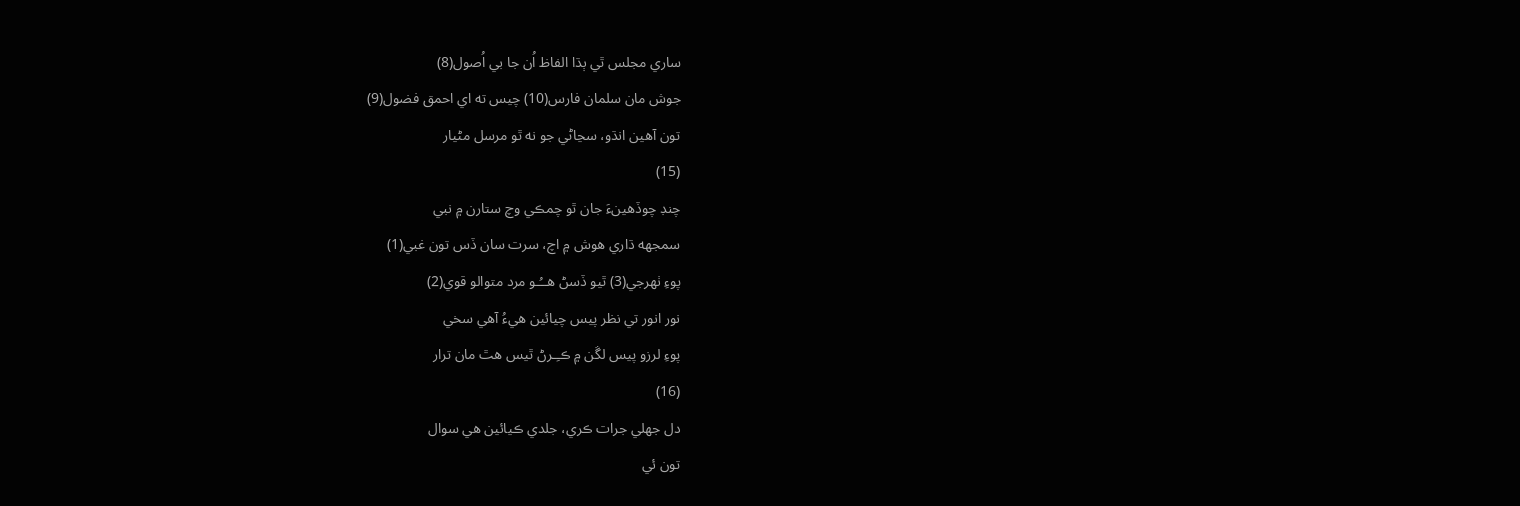ساري مجلس ٿي ٻڌا الفاظ اُن جا بي اُصول(8)
جوش مان سلمان فارس(10) چيس ته اي احمق فضول(9)
تون آهين انڌو، سڃاڻي جو نه ٿو مرسل مڻيار
(15)
چنڊ چوڏهينءَ جان ٿو چمڪي وچ ستارن ۾ نبي
سمجهه ڌاري هوش ۾ اچ، سرت سان ڏس تون غبي(1)
پوءِ ٺهرجي(3) ٿيو ڏسڻ هــُـو مرد متوالو قوي(2)
نور انور تي نظر پيس چيائين هيءُ آهي سخي
پوءِ لرزو پيس لڱن ۾ ڪـِـرڻ ٿيس هٿ مان ترار
(16)
دل جهلي جرات ڪري، جلدي ڪيائين هي سوال
تون ئي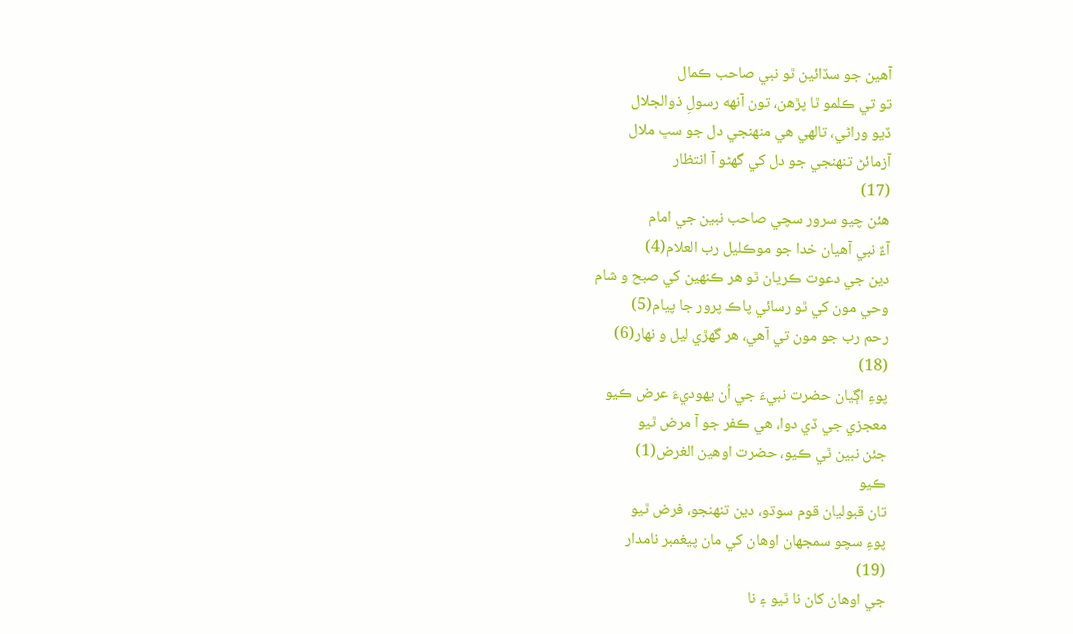آهين جو سڏائين ٿو نبي صاحب ڪمال
تو تي ڪلمو ٿا پڙهن، تون آنهه رسولِ ذوالجلال
ڏيو وراڻي، تالهي هي منهنجي دل جو سڀ ملال
آزمائڻ تنهنجي جو دل کي گهڻو آ انتظار
(17)
هئن چيو سرور سچي صاحب نبين جي امام
آءٌ نبي آهيان خدا جو موڪليل رب العلام(4)
دين جي دعوت ڪريان ٿو هر ڪنهين کي صبح و شام
وحي مون کي ٿو رسائي پاڪ پرور جا پيام(5)
رحم رب جو مون تي آهي، هر گهڙي ليل و نهار(6)
(18)
پوءِ اڳيان حضرت نبيءَ جي اُن يهوديءَ عرض ڪيو
معجزي جي ڏي دوا، هي ڪفر جو آ مرض ٿيو
جئن نبين ٿي ڪيو، حضرت اوهين الغرض(1)
ڪيو
تان قبوليان قوم سوڌو، دين تنهنجو، فرض ٿيو
پوءِ سچو سمجهان اوهان کي مان پيغمبر نامدار
(19)
جي اوهان کان نا ٿيو ۽ نا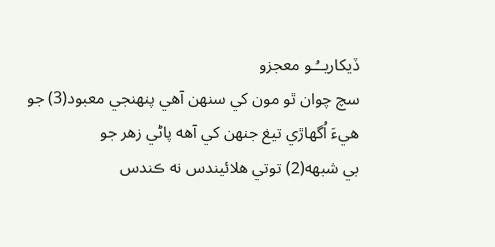ڏيکاريــُـو معجزو
سچ چوان ٿو مون کي سنهن آهي پنهنجي معبود(3) جو
هيءَ اُگهاڙي تيغ جنهن کي آهه پاڻي زهر جو
بي شبهه(2) توتي هلائيندس نه ڪندس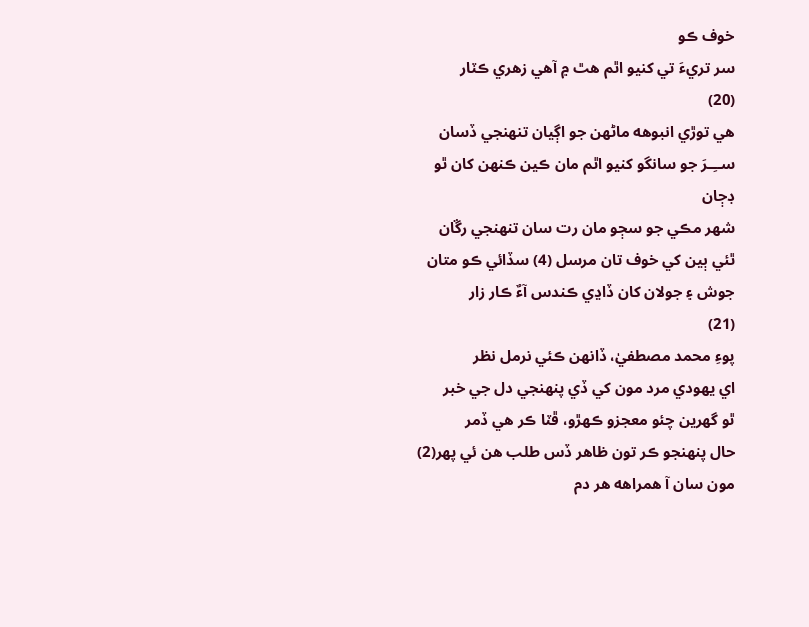خوف ڪو
سر تريءَ تي کنيو اٿم هٿ ۾ آهي زهري ڪٽار
(20)
هي توڙي انبوهه ماڻهن جو اڳيان تنهنجي ڏسان
ســِـرَ جو سانگو کنيو اٿم مان ڪين ڪنهن کان ٿو
ڊڄان
شهر مڪي جو سڄو مان رت سان تنهنجي رڱان
ٿئي ٻين کي خوف تان مرسل (4) سڏائي ڪو متان
جوش ۽ جولان کان ڏاڍي ڪندس آءٌ ڪار زار
(21)
پوءِ محمد مصطفيٰ، ڏانهن ڪئي نرمل نظر
اي يهودي مرد مون کي ڏي پنهنجي دل جي خبر
ٿو گهرين چئو معجزو ڪهڙو، ڦٽا ڪر هي ڏمر
حال پنهنجو ڪر تون ظاهر ڏس طلب هن ئي پهر(2)
مون سان آ همراهه هر دم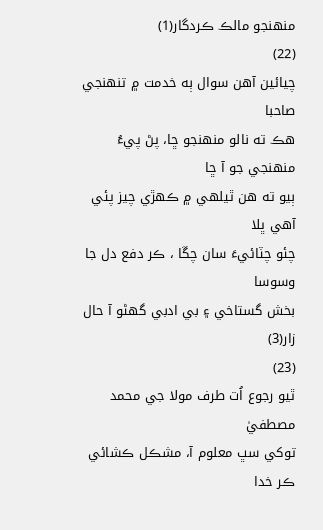منهنجو مالڪ ڪردگار(1)
(22)
چيائين آهن سوال ٻه خدمت ۾ تنهنجي صاحبا
هڪ ته نالو منهنجو ڇا، پڻ پيءُ منهنجي جو آ ڇا
ٻيو ته هن ٿيلهي ۾ ڪهڙي چيز پئي آهي ڀلا
چئو چٽائيءَ سان چڱا ، ڪر دفع دل جا وسوسا
بخش گستاخي ۽ بي ادبي گهڻو آ حال زار(3)
(23)
ٿيو رجوع اُت طرف مولا جي محمد مصطفيٰ
توکي سڀ معلوم آ، مشڪل ڪشائي ڪر خدا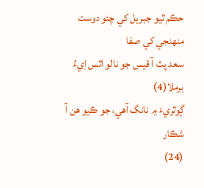حڪم ٿيو جبريل کي چئو دوست منهنجي کي صفا
سعد پٽ آ قيس جو نالو اٿس اِيءُ برملا(4)
ڳوٿريءَ ۾ نانگ آهي، جو ڪيو هن آ شڪار
(24)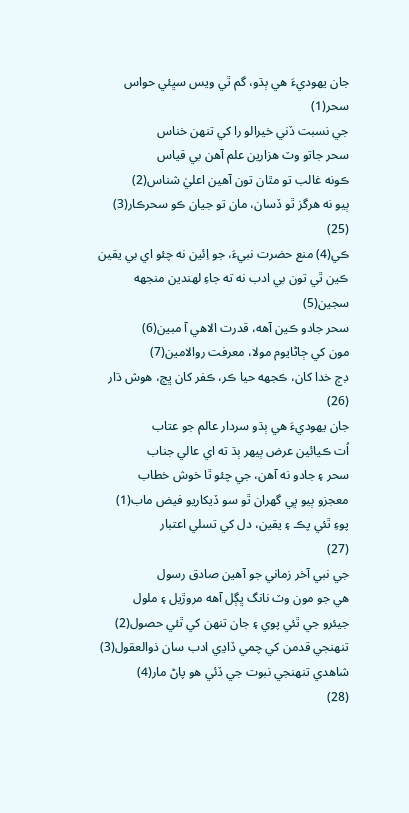جان يهوديءَ هي ٻڌو، گم ٿي ويس سڀئي حواس
سحر(1)
جي نسبت ڏني خيرالو را کي تنهن خناس
سحر جاتو وٽ هزارين علم آهن بي قياس
ڪونه غالب تو مٿان تون آهين اعليٰ شناس(2)
ٻيو نه هرگز ٿو ڏسان، مان تو جيان ڪو سحرڪار(3)
(25)
ڪي(4) منع حضرت نبيءَ، جو اِئين نه چئو اي بي يقين
ڪين ٿي تون بي ادب نه ته جاءِ لهندين منجهه
سجين(5)
سحر جادو ڪين آهه، قدرت الاهي آ مبين(6)
مون کي ڄاڻايوم مولا، معرفت روالامين(7)
ڊڄ خدا کان، ڪجهه حيا ڪر، ڪفر کان ڀڄ، هوش ڌار
(26)
جان يهوديءَ هي ٻڌو سردار عالم جو عتاب
اُت ڪيائين عرض ٻيهر ٻڌ ته اي عالي جناب
سحر ۽ جادو نه آهن، جي چئو ٿا خوش خطاب
معجزو ٻيو ڀي گهران ٿو سو ڏيکاريو فيض ماب(1)
پوءِ ٿئي پڪ ۽ يقين، دل کي تسلي اعتبار
(27)
جي نبي آخر زماني جو آهين صادق رسول
هي جو مون وٽ نانگ ڀڳل آهه مروڙيل ۽ ملول
جيئرو جي ٿئي پوي ۽ جان تنهن کي ٿئي حصول(2)
تنهنجي قدمن کي چمي ڏاڍي ادب سان ذوالعقول(3)
شاهدي تنهنجي نبوت جي ڏئي هو پاڻ مار(4)
(28)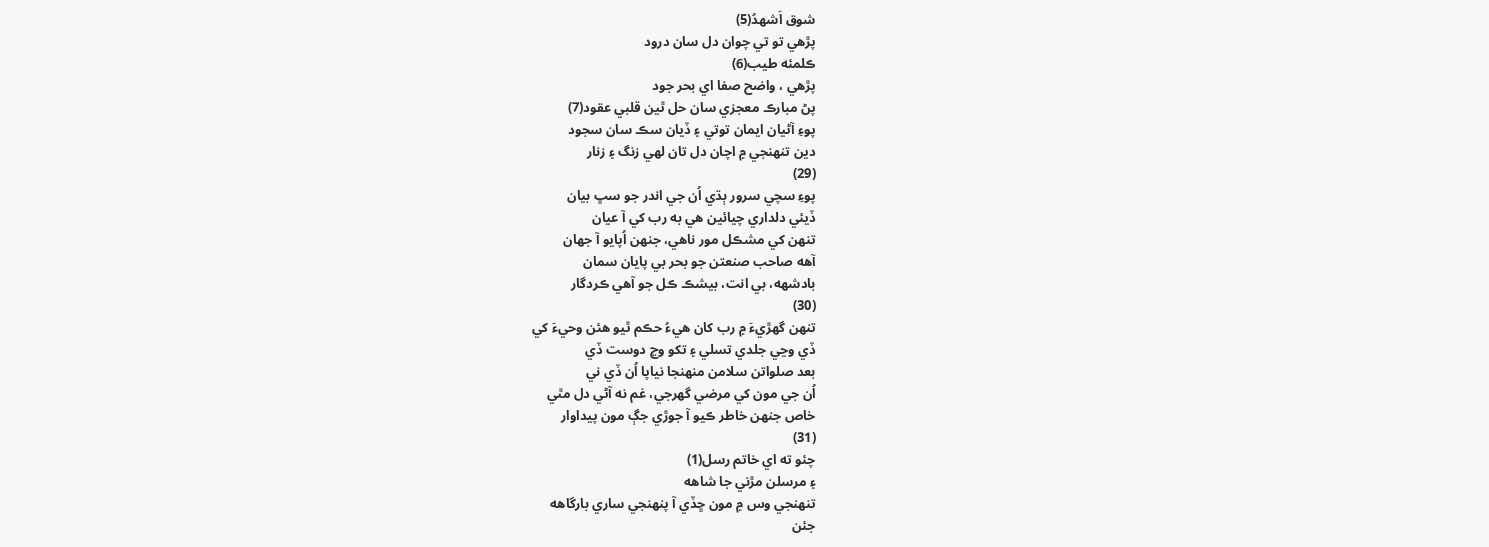شوق اَشهدُ(5)
پڙهي تو تي چوان دل سان درود
ڪلمئه طيب(6)
پڙهي ، واضح صفا اي بحر جود
پڻ مبارڪ معجزي سان حل ٿين قلبي عقود(7)
پوءِ آڻيان ايمان توتي ۽ ڏيان سڪ سان سجود
دين تنهنجي ۾ اچان دل تان لهي زنگ ۽ زنار
(29)
پوءِ سچي سرور ٻڌي اُن جي اندر جو سڀ بيان
ڏيئي دلداري چيائين هي به رب کي آ عيان
تنهن کي مشڪل مور ناهي، جنهن اُپايو آ جهان
آهه صاحب صنعتن جو بحر بي پايان سمان
بادشهه، بي انت، بيشڪ ڪل جو آهي ڪردگار
(30)
تنهن گهڙيءَ ۾ رب کان هيءُ حڪم ٿيو هئن وحيءَ کي
ڏي وڃي جلدي تسلي ۽ تکو وڃ دوست ڏي
بعد صلواتن سلامن منهنجا نياپا اُن ڏي ني
اُن جي مون کي مرضي گهرجي، غم نه آڻي دل مٿي
خاص جنهن خاطر ڪيو آ جوڙي جڳ مون پيداوار
(31)
چئو ته اي خاتم رسل(1)
۽ مرسلن مڙني جا شاهه
تنهنجي وس ۾ مون ڇڏي آ پنهنجي ساري بارگاهه
جئن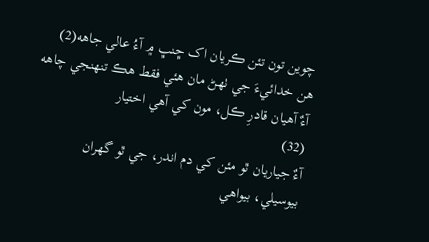چوين تون تئن ڪريان اک ڇنڀ ۾ آءُ عالي جاهه(2)
هن خدائيءَ جي ٺهڻ مان هئي فقط هڪ تنهنجي چاهه
آءٌ آهيان قادرِ ڪل، مون کي آهي اختيار
(32)
آءٌ جياريان ٿو مئن کي دم اندر، جي ٿو گهران
بيوسيلي، بيواهي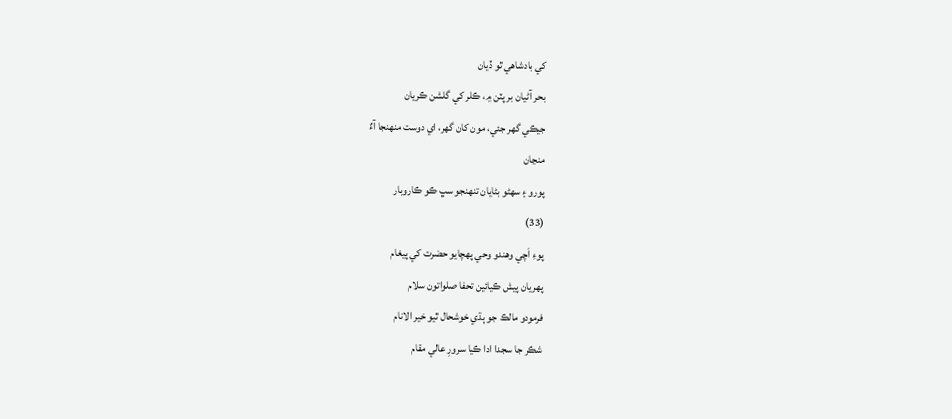کي بادشاهي ٿو ڏيان
بحر آڻيان بر پٽن ۾، ڪلر کي گلشن ڪريان
جيڪي گهر جئي، مون کان گهر، اي دوست منهنجا آءٌ
منڃان
پورو ۽ سهڻو بڻايان تنهنجو سڀ ڪو ڪاروبار
(33)
پوءِ اَچي وهندو وحي پهچايو حضرت کي پيغام
پهريان پيش ڪيائين تحفا صلواتون سلام
فرمودو مالڪ جو ٻڌي خوشحال ٿيو خير الانام
شڪر جا سجدا ادا ڪيا سرورِ عالي مقام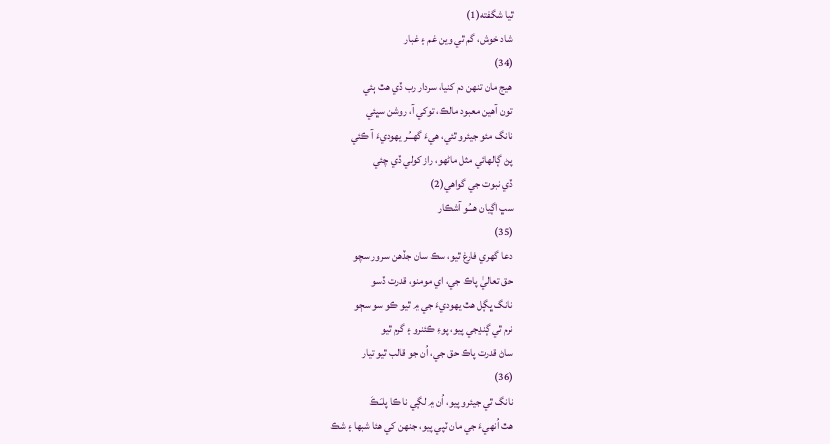ٿيا شگفته(1)
شاد خوش، گم ٿي وين غم ۽ غبار
(34)
هيج مان تنهن دم کنيا، سردار رب ڏي هٿ ٻئي
تون آهين معبود مالڪ، توکي آ، روشن سڀئي
نانگ مئو جيئرو ٿئي، هيءَ گهــُـر يهوديءَ آ ڪئي
پڻ ڳالهائي مثل ماڻهو، راز کولي ڏي چئي
ڏي نبوت جي گواهي(2)
سڀ اڳيان هــُـو آشڪار
(35)
دعا گهري فارغ ٿيو، سڪ سان جڏهن سرور سچو
حق تعاليٰ پاڪ جي، اي مومنو، قدرت ڏسو
نانگ ڀڳل هٿ يهوديءَ جي ۾ ٿيو ڪو سو سڄو
نرم ٿي ڳنڍجي پيو، پوءِ ڪئنرو ۽ گرم ٿيو
ساڻ قدرت پاڪ حق جي، اُن جو قالب ٿيو تيار
(36)
نانگ ٿي جيئرو پيو، اُن ۾ لڳي نا ڪا پلـَـڪَ
هٿ اُنهيءَ جي مان ٽپي پيو، جنهن کي هئا شبها ۽ شڪ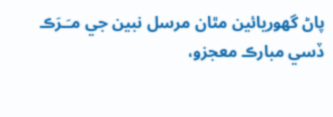پاڻ گهوريائين مٿان مرسل نبين جي مـَـرَڪ
ڏسي مبارڪ معجزو،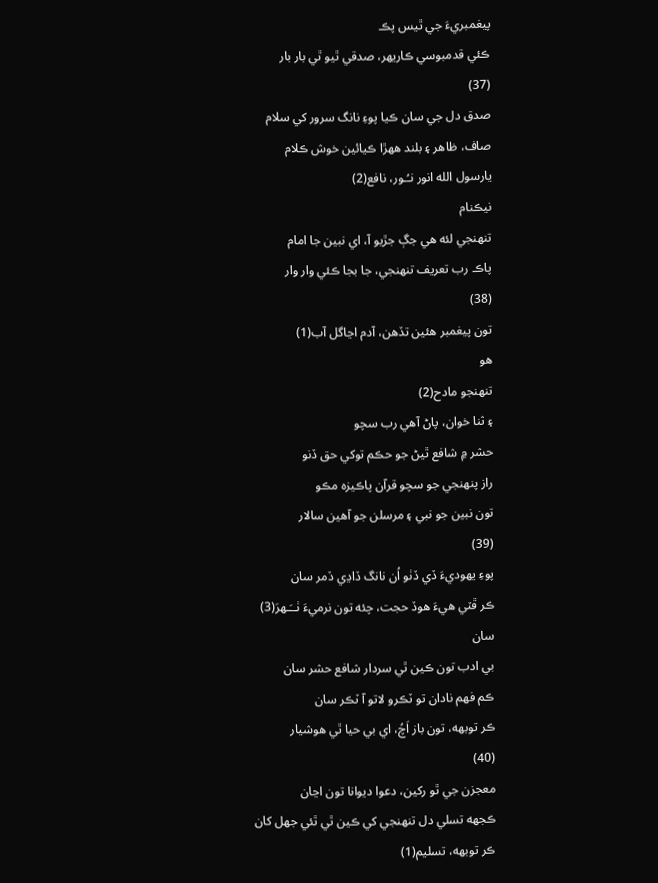پيغمبريءَ جي ٿيس پڪ
ڪئي قدمبوسي ڪاريهر، صدقي ٿيو ٿي بار بار
(37)
صدق دل جي سان ڪيا پوءِ نانگ سرور کي سلام
صاف، ظاهر ۽ بلند ههڙا ڪيائين خوش ڪلام
يارسول الله انور نـُـور، نافع(2)
نيڪنام
تنهنجي لئه هي جڳ جڙيو آ، اي نبين جا امام
پاڪ رب تعريف تنهنجي، جا بجا ڪئي وار وار
(38)
تون پيغمبر هئين تڏهن، آدم اڃاگل آب(1)
هو
تنهنجو مادح(2)
۽ ثنا خوان، پاڻ آهي رب سچو
حشر ۾ شافع ٿيڻ جو حڪم توکي حق ڏنو
راز پنهنجي جو سچو قرآن پاڪيزه مڪو
تون نبين جو نبي ۽ مرسلن جو آهين سالار
(39)
پوءِ يهوديءَ ڏي ڏٺو اُن نانگ ڏاڍي ڏمر سان
ڪر ڦٽي هيءَ هوڏ حجت، چئه تون نرميءَ ٺــَـهرَ(3)
سان
بي ادب تون ڪين ٿي سردار شافع حشر سان
ڪم فهم نادان تو ٽڪرو لاتو آ ٽڪر سان
ڪر توبهه، تون باز اَچُ، اي بي حيا ٿي هوشيار
(40)
معجزن جي ٿو رکين، دعوا ديوانا تون اڃان
ڪجهه تسلي دل تنهنجي کي ڪين ٿي ٿئي جهل کان
ڪر توبهه، تسليم(1)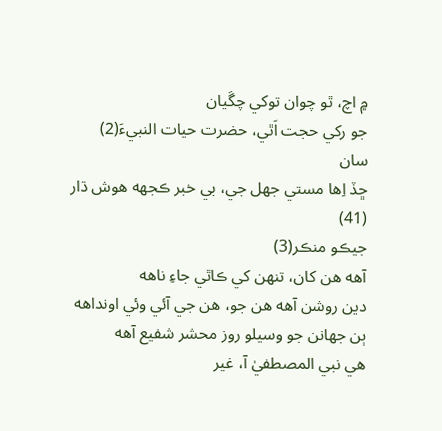۾ اچ، ٿو چوان توکي چڱيان
جو رکي حجت اَٿي، حضرت حيات النبيءَ(2)
سان
ڇڏ اِها مستي جهل جي، بي خبر ڪجهه هوش ڌار
(41)
جيڪو منڪر(3)
آهه هن کان، تنهن کي ڪاٿي جاءِ ناهه
دين روشن آهه هن جو، هن جي آئي وئي اونداهه
ٻن جهانن جو وسيلو روز محشر شفيع آهه
هي نبي المصطفيٰ آ، غير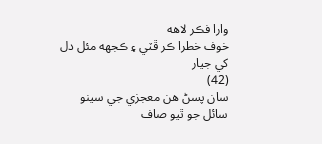وارا فڪر لاهه
خوف خطرا ڪر ڦٽي ۽ ڪجهه مئل دل کي جيار
(42)
سان پسڻ هن معجزي جي سينو سائل جو ٿيو صاف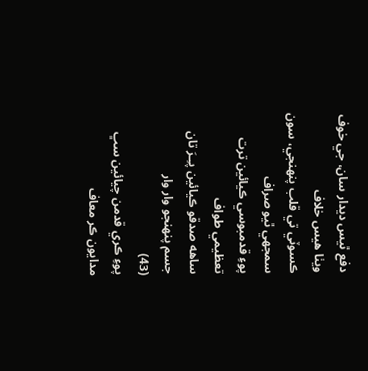دفع ٿيس ديدار سان، جي خوف ويٺا هيس خلاف
ڪسوٽي تي قلب پنهنجي، سون سمجهي ٿيو صراف
پوءِ قدمبوسي ڪيائين ترت تعظيمي طواف
ساهه صدقو ڪيائين پـِـرَ تان جسم پنهنجو وار وار
(43)
پوءِ ڪري قدمن چيائين سڀ مدايون ڪر معاف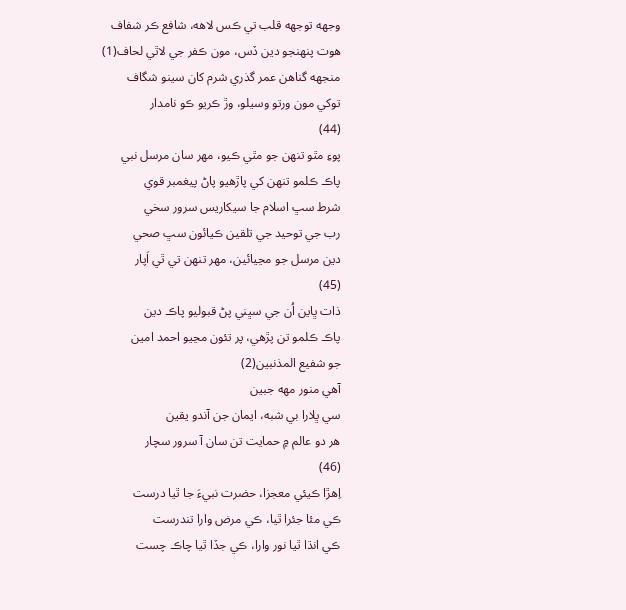وجهه توجهه قلب تي ڪس لاهه، شافع ڪر شفاف
هوت پنهنجو دين ڏس، مون ڪفر جي لاٿي لحاف(1)
منجهه گناهن عمر گذري شرم کان سينو شگاف
توکي مون ورتو وسيلو، وڙ ڪريو ڪو نامدار
(44)
پوءِ مٿو تنهن جو مٿي ڪيو، مهر سان مرسل نبي
پاڪ ڪلمو تنهن کي پاڙهيو پاڻ پيغمبر قوي
شرط سڀ اسلام جا سيکاريس سرور سخي
رب جي توحيد جي تلقين ڪيائون سڀ صحي
دين مرسل جو مڃيائين، مهر تنهن تي ٿي اَپار
(45)
ذات ڀاين اُن جي سڀني پڻ قبوليو پاڪ دين
پاڪ ڪلمو تن پڙهي، پر تئون مڃيو احمد امين
جو شفيع المذنبين(2)
آهي منور مهه جبين
سي ڀلارا بي شبه، ايمان جن آندو يقين
هر دو عالم ۾ حمايت تن سان آ سرور سچار
(46)
اِهڙا ڪيئي معجزا، حضرت نبيءَ جا ٿيا درست
ڪي مئا جئرا ٿيا، ڪي مرض وارا تندرست
ڪي انڌا ٿيا نور وارا، ڪي جڏا ٿيا چاڪ چست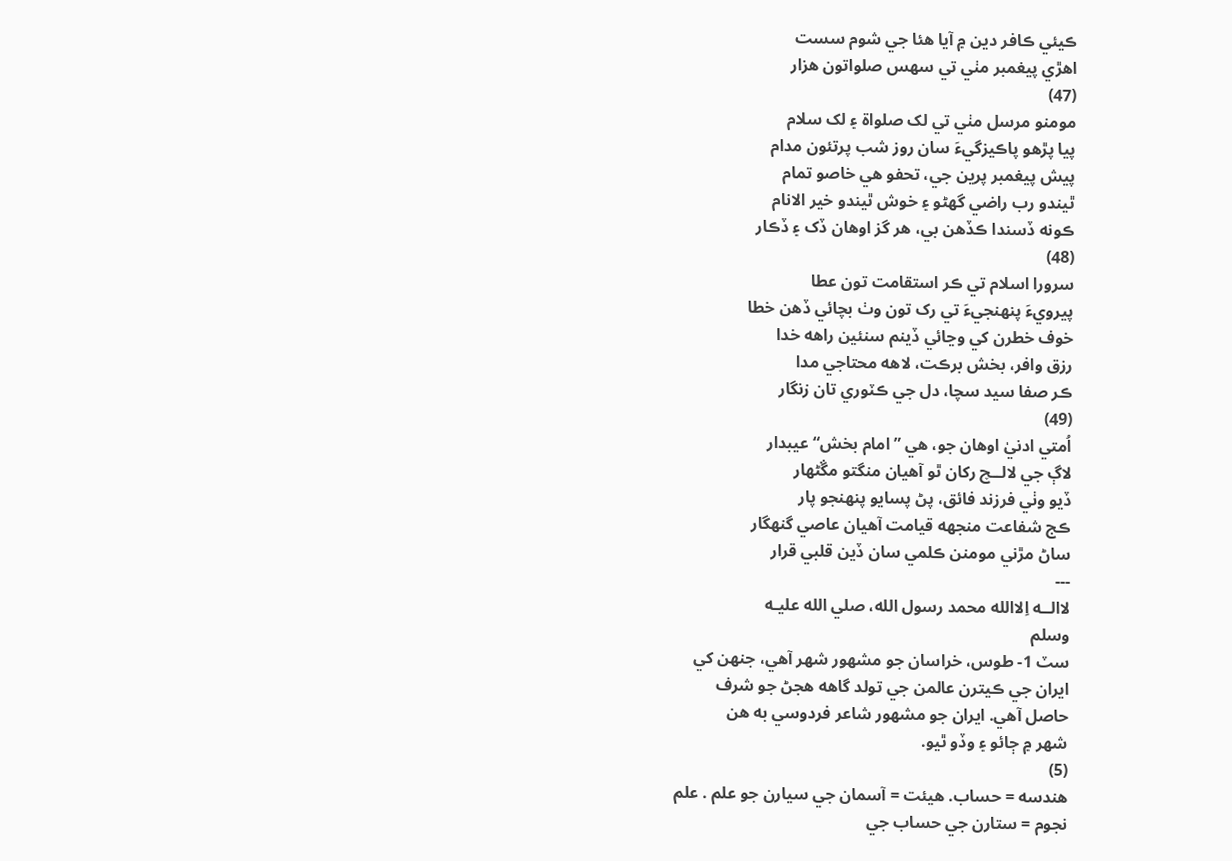ڪيئي ڪافر دين ۾ آيا هئا جي شوم سست
اهڙي پيغمبر مٺي تي سهس صلواتون هزار
(47)
مومنو مرسل مٺي تي لک صلواة ۽ لک سلام
پيا پڙهو پاڪيزگيءَ سان روز شب پرتئون مدام
پيش پيغمبر پرين جي، تحفو هي خاصو تمام
ٿيندو رب راضي گهڻو ۽ خوش ٿيندو خير الانام
ڪونه ڏسندا ڪڏهن بي، هر گز اوهان ڏک ۽ ڏڪار
(48)
سرورا اسلام تي ڪر استقامت تون عطا
پيرويءَ پنهنجيءَ تي رک تون وٺ بچائي ڏهن خطا
خوف خطرن کي وڃائي ڏينم سنئين راهه خدا
رزق وافر، بخش برڪت، لاهه محتاجي مدا
ڪر صفا سيد سچا، دل جي ڪٽوري تان زنگار
(49)
اُمتي ادنيٰ اوهان جو، هي ”امام بخش“ عيبدار
لاڳ جي لالــچ رکان ٿو آهيان منگتو مڱڻهار
ڏيو وٺي فرزند فائق، پڻ پسايو پنهنجو پار
ڪج شفاعت منجهه قيامت آهيان عاصي گنهگار
ساڻ مڙني مومنن ڪلمي سان ڏين قلبي قرار
---
لاالــه اِلاالله محمد رسول الله، صلي الله عليـه
وسلم
سٽ 1- طوس، خراسان جو مشهور شهر آهي، جنهن کي
ايران جي ڪيترن عالمن جي تولد گاهه هجڻ جو شرف
حاصل آهي. ايران جو مشهور شاعر فردوسي به هن
شهر ۾ ڄائو ۽ وڏو ٿيو.
(5)
هندسه = حساب. هيئت = آسمان جي سيارن جو علم . علم
نجوم = ستارن جي حساب جي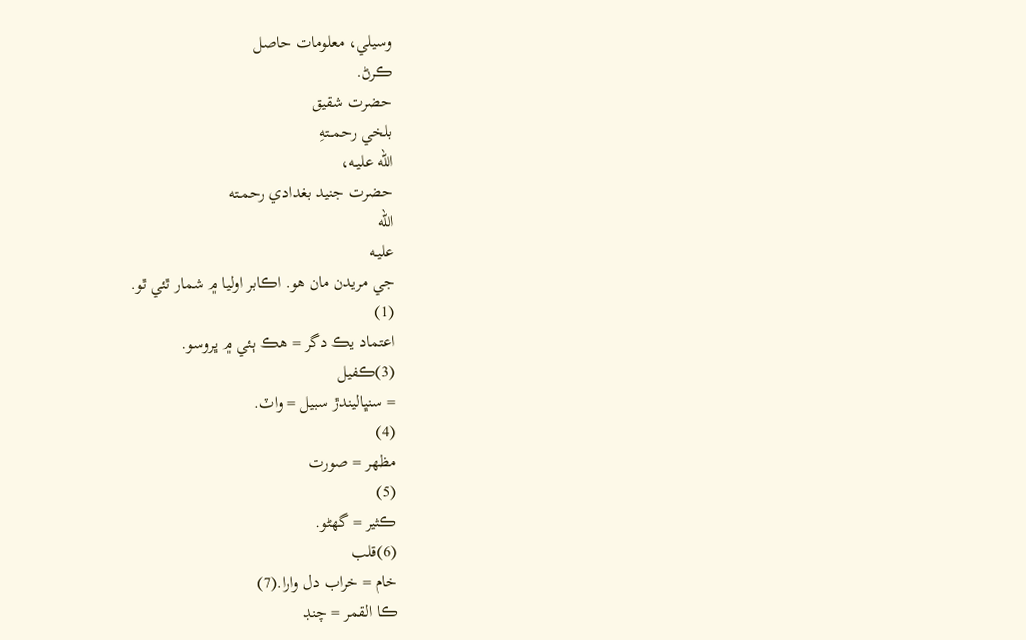وسيلي، معلومات حاصل
ڪرڻ.
حضرت شقيق
بلخي رحمــتهِ
الله عليـه،
حضرت جنيد بغدادي رحمـته
الله
عليـه
جي مريدن مان هو. اڪابر اوليا ۾ شمار ٿئي ٿو.
(1)
اعتماد يڪ دگر = هڪ ٻئي ۾ ڀروسو.
(3)ڪفيل
= سنڀاليندڙ سبيل = واٽ.
(4)
مظهر = صورت
(5)
ڪثير = گهڻو.
(6)قلب
خام = خراب دل وارا.(7)
ڪا القمر = چنڊ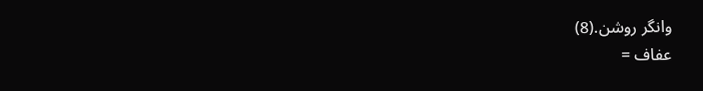وانگر روشن.(8)
عفاف =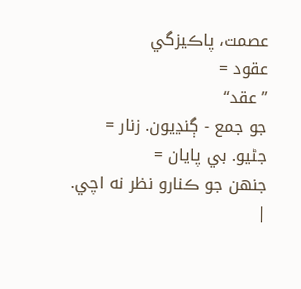عصمت، پاڪيزگي
عقود =
”عقد“
جو جمع - ڳنڍيون. زنار = جڻيو. بي پايان =
جنهن جو ڪنارو نظر نه اچي.
|